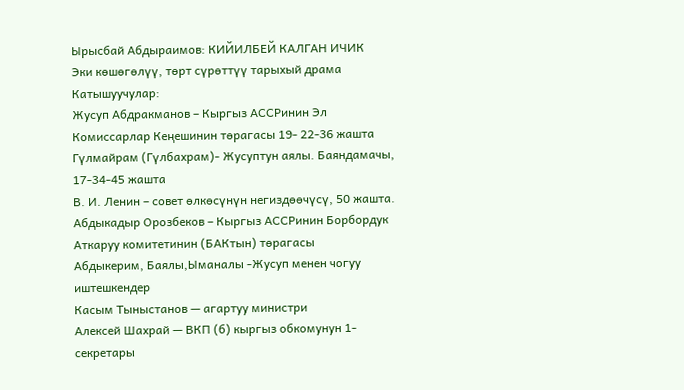Ырысбай Абдыраимов: КИЙИЛБЕЙ КАЛГАН ИЧИК
Эки көшөгөлүү, төрт сүрөттүү тарыхый драма
Катышуучулар:
Жусуп Абдракманов – Кыргыз АССРинин Эл Комиссарлар Кеңешинин төрагасы 19- 22-36 жашта
Гүлмайрам (Гүлбахрам)- Жусуптун аялы. Баяндамачы, 17-34-45 жашта
В. И. Ленин – совет өлкөсүнүн негиздөөчүсү, 50 жашта.
Абдыкадыр Орозбеков – Кыргыз АССРинин Борбордук Аткаруу комитетинин (БАКтын) төрагасы
Абдыкерим, Баялы,Ыманалы -Жусуп менен чогуу иштешкендер
Касым Тыныстанов — агартуу министри
Алексей Шахрай — ВКП (б) кыргыз обкомунун 1-секретары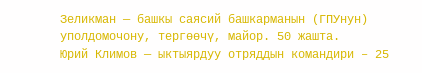Зеликман — башкы саясий башкарманын (ГПУнун) уполдомочону, тергөөчү, майор. 50 жашта.
Юрий Климов — ыктыярдуу отряддын командири – 25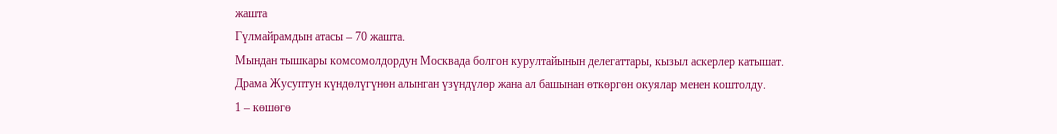жашта
Гүлмайрамдын атасы – 70 жашта.
Мындан тышкары комсомолдордун Москвада болгон курултайынын делегаттары, кызыл аскерлер катышат. Драма Жусуптун күндөлүгүнөн алынган үзүндүлөр жана ал башынан өткөргөн окуялар менен коштолду.
1 – көшөгө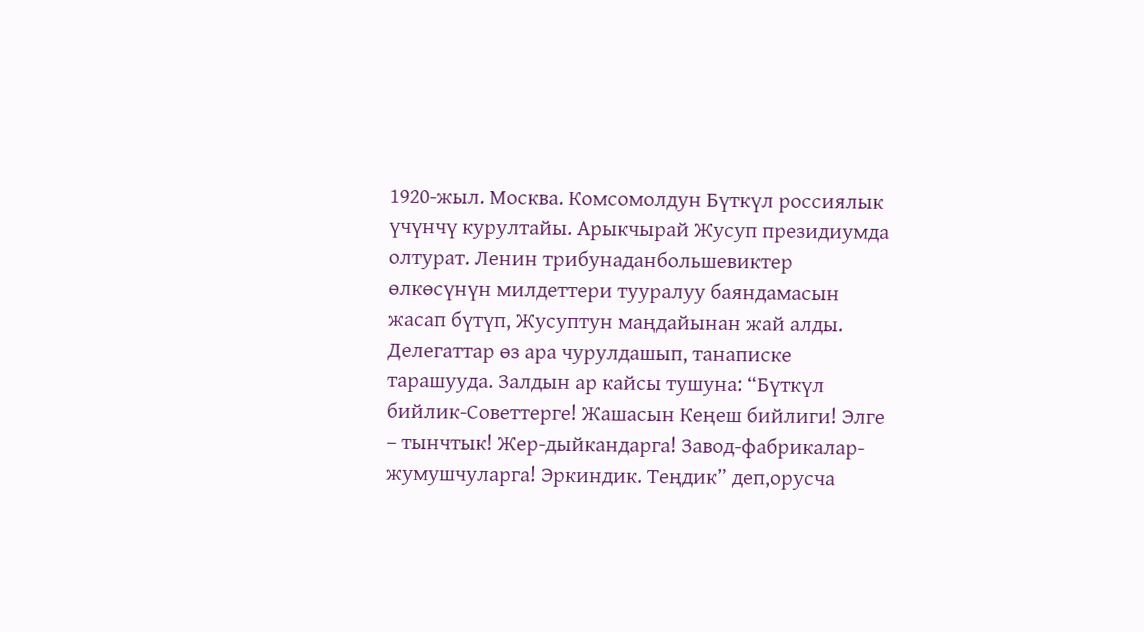1920-жыл. Москва. Комсомолдун Бүткүл россиялык үчүнчү курултайы. Арыкчырай Жусуп президиумда олтурат. Ленин трибунаданбольшевиктер өлкөсүнүн милдеттери тууралуу баяндамасын жасап бүтүп, Жусуптун маңдайынан жай алды. Делегаттар өз ара чурулдашып, танаписке тарашууда. Залдын ар кайсы тушуна: “Бүткүл бийлик-Советтерге! Жашасын Кеңеш бийлиги! Элге – тынчтык! Жер-дыйкандарга! Завод-фабрикалар-жумушчуларга! Эркиндик. Теңдик” деп,орусча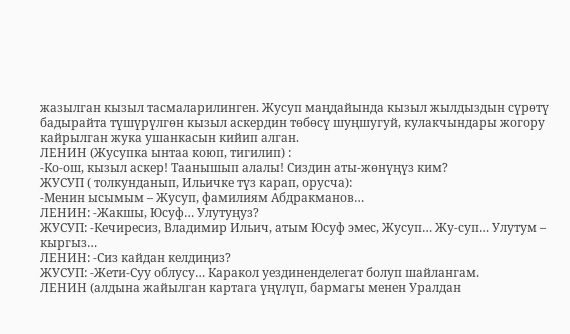жазылган кызыл тасмаларилинген. Жусуп маңдайында кызыл жылдыздын сүрөтү бадырайта түшүрүлгөн кызыл аскердин төбөсү шуңшугуй, кулакчындары жогору кайрылган жука ушанкасын кийип алган.
ЛЕНИН (Жусупка ынтаа коюп, тигилип) :
-Ко-ош, кызыл аскер! Таанышып алалы! Сиздин аты-жөнүңүз ким?
ЖУСУП ( толкунданып, Ильичке түз карап, орусча):
-Менин ысымым – Жусуп, фамилиям Абдракманов…
ЛЕНИН: -Жакшы, Юсуф… Улутуңуз?
ЖУСУП: -Кечиресиз, Владимир Ильич, атым Юсуф эмес, Жусуп… Жу-суп… Улутум – кыргыз…
ЛЕНИН: -Сиз кайдан келдиңиз?
ЖУСУП: -Жети-Суу облусу… Каракол уездиненделегат болуп шайлангам.
ЛЕНИН (алдына жайылган картага үңүлүп, бармагы менен Уралдан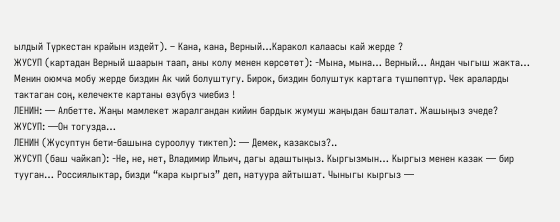ылдый Түркестан крайын издейт). – Кана, кана, Верный…Каракол калаасы кай жерде ?
ЖУСУП (картадан Верный шаарын таап, аны колу менен көрсөтөт): -Мына, мына… Верный… Андан чыгыш жакта… Менин оюмча мобу жерде биздин Ак чий болуштугу. Бирок, биздин болуштук картага түшпөптүр. Чек араларды тактаган соң, келечекте картаны өзүбүз чиебиз !
ЛЕНИН: — Албетте. Жаңы мамлекет жаралгандан кийин бардык жумуш жаңыдан башталат. Жашыңыз эчеде?
ЖУСУП: —Он тогузда…
ЛЕНИН (Жусуптун бети-башына суроолуу тиктеп): — Демек, казаксыз?..
ЖУСУП (баш чайкап): -Не, не, нет, Владимир Ильич, дагы адаштыңыз. Кыргызмын… Кыргыз менен казак — бир тууган… Россиялыктар, бизди “кара кыргыз” деп, натуура айтышат. Чыныгы кыргыз —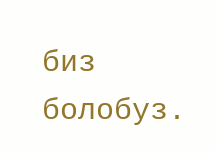биз болобуз.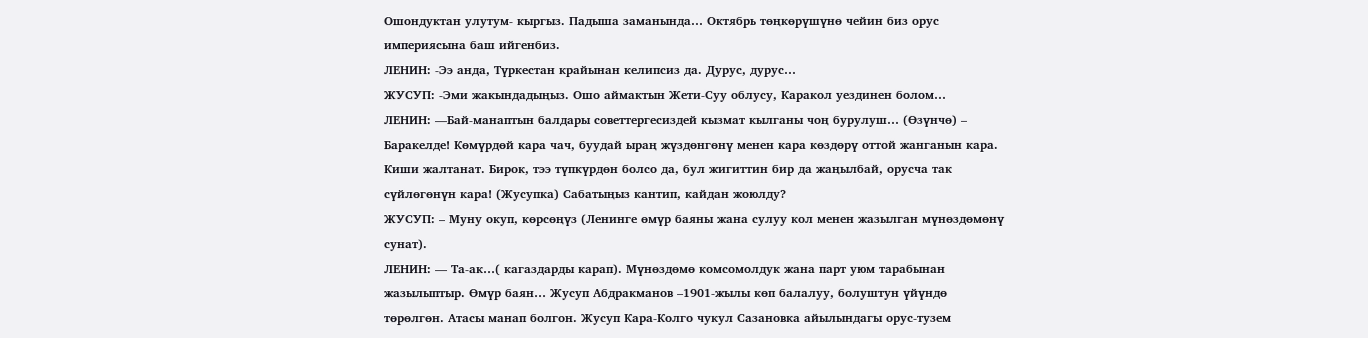Ошондуктан улутум- кыргыз. Падыша заманында… Октябрь төңкөрүшүнө чейин биз орус империясына баш ийгенбиз.
ЛЕНИН: -Ээ анда, Түркестан крайынан келипсиз да. Дурус, дурус…
ЖУСУП: -Эми жакындадыңыз. Ошо аймактын Жети-Суу облусу, Каракол уездинен болом…
ЛЕНИН: —Бай-манаптын балдары советтергесиздей кызмат кылганы чоң бурулуш… (Өзүнчө) – Баракелде! Көмүрдөй кара чач, буудай ыраң жүздөнгөнү менен кара көздөрү оттой жанганын кара. Киши жалтанат. Бирок, тээ түпкүрдөн болсо да, бул жигиттин бир да жаңылбай, орусча так сүйлөгөнүн кара! (Жусупка) Сабатыңыз кантип, кайдан жоюлду?
ЖУСУП: – Муну окуп, көрсөңүз (Ленинге өмүр баяны жана сулуу кол менен жазылган мүнөздөмөнү сунат).
ЛЕНИН: — Та-ак…( кагаздарды карап). Мүнөздөмө комсомолдук жана парт уюм тарабынан жазылыптыр. Өмүр баян… Жусуп Абдракманов –1901-жылы көп балалуу, болуштун үйүндө төрөлгөн. Атасы манап болгон. Жусуп Кара-Колго чукул Сазановка айылындагы орус-тузем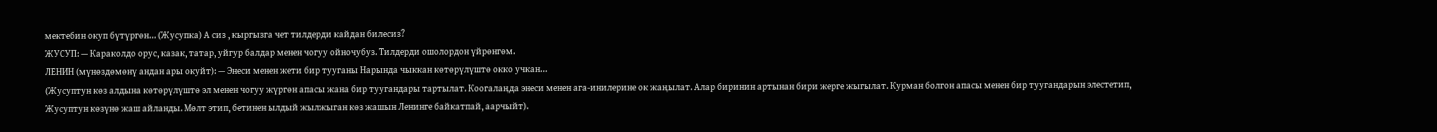мектебин окуп бүтүргөн… (Жусупка) А сиз , кыргызга чет тилдерди кайдан билесиз?
ЖУСУП: — Караколдо орус, казак, татар, уйгур балдар менен чогуу ойночубуз. Тилдерди ошолордон үйрөнгөм.
ЛЕНИН (мүнөздөмөнү андан ары окуйт): — Энеси менен жети бир тууганы Нарында чыккан көтөрүлүштө окко учкан…
(Жусуптун көз алдына көтөрүлүштө эл менен чогуу жүргөн апасы жана бир туугандары тартылат. Коогалаңда энеси менен ага-инилерине ок жаңылат. Алар биринин артынан бири жерге жыгылат. Курман болгон апасы менен бир туугандарын элестетип, Жусуптун көзүнө жаш айланды. Мөлт этип, бетинен ылдый жылжыган көз жашын Ленинге байкатпай, аарчыйт).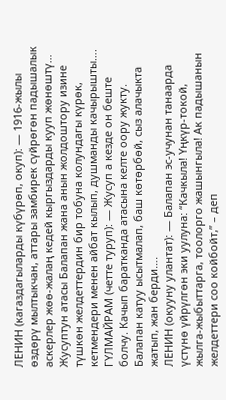ЛЕНИН (кагаздагыларды күбүрөп, окуп): — 1916-жылы өздөрү мылтыкчан, аттары замбирек сүйрөгөн падышалык аскерлер жөө-жалаң кедей кыргыздарды кууп жөнөштү… Жусуптун атасы Балапан жана анын жолдоштору изине түшкөн желдеттердин бир тобуна колундагы күрөк, кетмендери менен айбат кылып, душманды качырышты….
ГҮЛМАЙРАМ (четте туруп): — Жусуп а кезде он беште болчу. Качып баратканда атасына келте оору жукту. Балапан катуу ысытмалап, баш көтөрбөй, сыз алачыкта жатып, жан берди….
ЛЕНИН (окууну улантат): — Балапан эс-учунан танаарда үстүнө үйрүлгөн эки уулуна: “Качкыла! Үңкүр-токой, жылга-жыбыттарга, тоолорго жашынгыла! Ак падышанын желдеттери соо койбойт,” – деп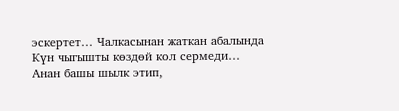эскертет… Чалкасынан жаткан абалында Күн чыгышты көздөй кол сермеди… Анан башы шылк этип,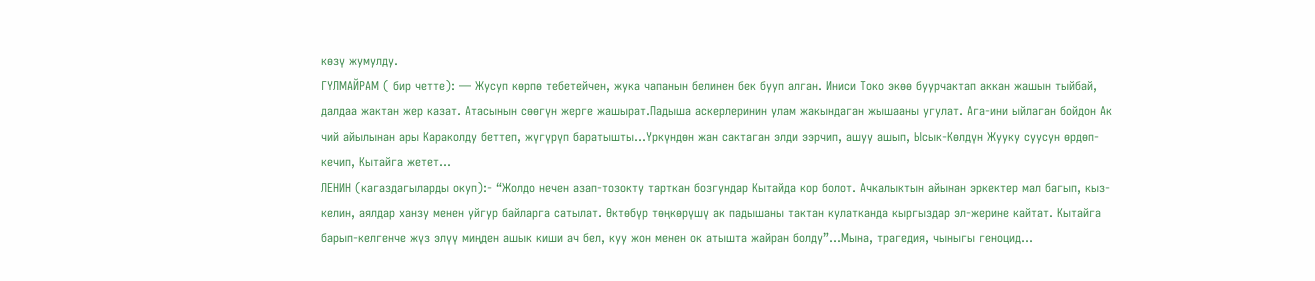көзү жумулду.
ГҮЛМАЙРАМ ( бир четте): — Жусуп көрпө тебетейчен, жука чапанын белинен бек бууп алган. Иниси Токо экөө буурчактап аккан жашын тыйбай, далдаа жактан жер казат. Атасынын сөөгүн жерге жашырат.Падыша аскерлеринин улам жакындаган жышааны угулат. Ага-ини ыйлаган бойдон Ак чий айылынан ары Караколду беттеп, жүгүрүп баратышты…Үркүндөн жан сактаган элди ээрчип, ашуу ашып, Ысык-Көлдүн Жууку суусун өрдөп-кечип, Кытайга жетет…
ЛЕНИН (кагаздагыларды окуп):- “Жолдо нечен азап-тозокту тарткан бозгундар Кытайда кор болот. Ачкалыктын айынан эркектер мал багып, кыз-келин, аялдар ханзу менен уйгур байларга сатылат. Өктөбүр төңкөрүшү ак падышаны тактан кулатканда кыргыздар эл-жерине кайтат. Кытайга барып-келгенче жүз элүү миңден ашык киши ач бел, куу жон менен ок атышта жайран болду”…Мына, трагедия, чыныгы геноцид…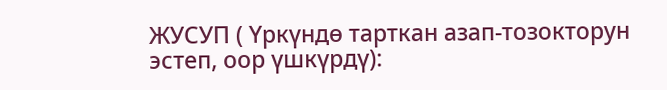ЖУСУП ( Үркүндө тарткан азап-тозокторун эстеп, оор үшкүрдү):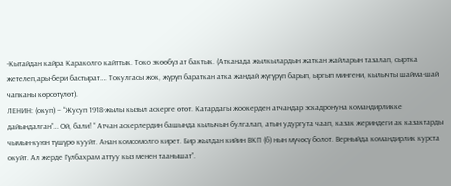-Кытайдан кайра Караколго кайттык. Токо экөөбүз ат бактык. (Атканада жылкылардын жаткан жайларын тазалап, сыртка жетелеп,ары-бери бастырат…. Токулгасы жок, жүрүп бараткан атка жандай жүгүрүп барып, ыргып мингени, кылычты шайма-шай чапканы көрсөтүлөт).
ЛЕНИН: (окуп) – “Жусуп 1918-жылы кызыл аскерге өтөт. Катардагы жоокерден атчандар эскадронуна командирликке дайындалган”… Ой, бали! “ Атчан аскерлердин башында кылычын булгалап, атын удургута чаап, казак жериндеги ак казактарды чымын-куюн түшүрө кууйт. Анан комсомолго кирет. Бир жылдан кийин ВКП (б) нын мүчөсү болот. Верныйда командирлик курста окуйт. Ал жерде Гүлбахрам аттуу кыз менен таанышат”.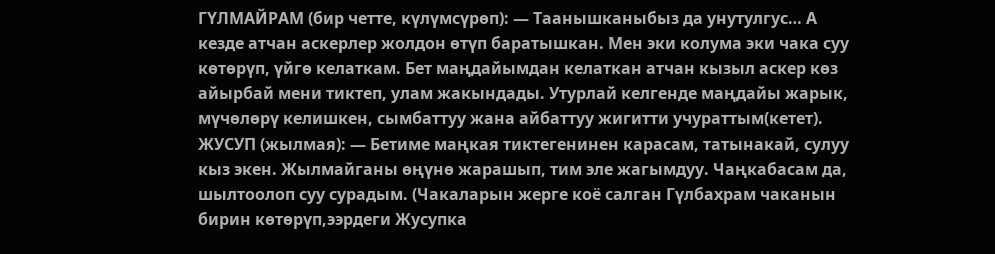ГҮЛМАЙРАМ (бир четте, күлүмсүрөп): — Таанышканыбыз да унутулгус… А кезде атчан аскерлер жолдон өтүп баратышкан. Мен эки колума эки чака суу көтөрүп, үйгө келаткам. Бет маңдайымдан келаткан атчан кызыл аскер көз айырбай мени тиктеп, улам жакындады. Утурлай келгенде маңдайы жарык, мүчөлөрү келишкен, сымбаттуу жана айбаттуу жигитти учураттым(кетет).
ЖУСУП (жылмая): — Бетиме маңкая тиктегенинен карасам, татынакай, сулуу кыз экен. Жылмайганы өңүнө жарашып, тим эле жагымдуу. Чаңкабасам да, шылтоолоп суу сурадым. (Чакаларын жерге коё салган Гүлбахрам чаканын бирин көтөрүп,ээрдеги Жусупка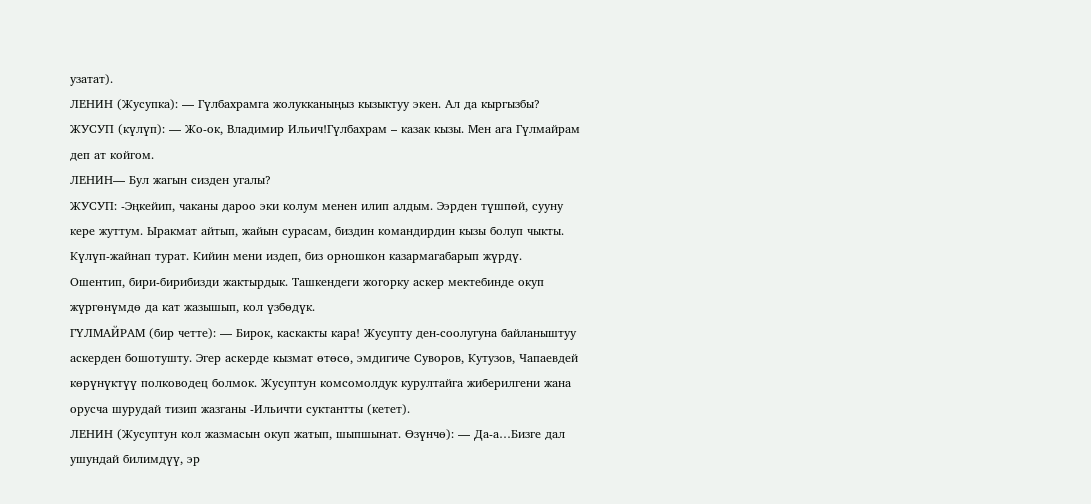узатат).
ЛЕНИН (Жусупка): — Гүлбахрамга жолукканыңыз кызыктуу экен. Ал да кыргызбы?
ЖУСУП (күлүп): — Жо-ок, Владимир Ильич!Гүлбахрам – казак кызы. Мен ага Гүлмайрам деп ат койгом.
ЛЕНИН— Бул жагын сизден угалы?
ЖУСУП: -Эңкейип, чаканы дароо эки колум менен илип алдым. Ээрден түшпөй, сууну кере жуттум. Ыракмат айтып, жайын сурасам, биздин командирдин кызы болуп чыкты. Күлүп-жайнап турат. Кийин мени издеп, биз орношкон казармагабарып жүрдү. Ошентип, бири-бирибизди жактырдык. Ташкендеги жогорку аскер мектебинде окуп жүргөнүмдө да кат жазышып, кол үзбөдүк.
ГҮЛМАЙРАМ (бир четте): — Бирок, каскакты кара! Жусупту ден-соолугуна байланыштуу аскерден бошотушту. Эгер аскерде кызмат өтөсө, эмдигиче Суворов, Кутузов, Чапаевдей көрүнүктүү полководец болмок. Жусуптун комсомолдук курултайга жиберилгени жана орусча шурудай тизип жазганы -Ильичти суктантты (кетет).
ЛЕНИН (Жусуптун кол жазмасын окуп жатып, шыпшынат. Өзүнчө): — Да-а…Бизге дал ушундай билимдүү, эр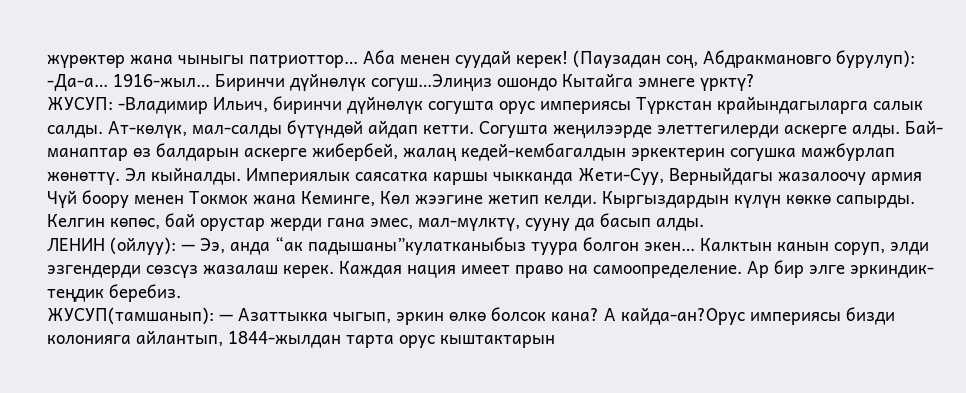жүрөктөр жана чыныгы патриоттор… Аба менен суудай керек! (Паузадан соң, Абдракмановго бурулуп): -Да-а… 1916-жыл… Биринчи дүйнөлүк согуш…Элиңиз ошондо Кытайга эмнеге үрктү?
ЖУСУП: -Владимир Ильич, биринчи дүйнөлүк согушта орус империясы Түркстан крайындагыларга салык салды. Ат-көлүк, мал-салды бүтүндөй айдап кетти. Согушта жеңилээрде элеттегилерди аскерге алды. Бай-манаптар өз балдарын аскерге жибербей, жалаң кедей-кембагалдын эркектерин согушка мажбурлап жөнөттү. Эл кыйналды. Империялык саясатка каршы чыкканда Жети-Суу, Верныйдагы жазалоочу армия Чүй боору менен Токмок жана Кеминге, Көл жээгине жетип келди. Кыргыздардын күлүн көккө сапырды. Келгин көпөс, бай орустар жерди гана эмес, мал-мүлктү, сууну да басып алды.
ЛЕНИН (ойлуу): — Ээ, анда “ак падышаны”кулатканыбыз туура болгон экен… Калктын канын соруп, элди эзгендерди сөзсүз жазалаш керек. Каждая нация имеет право на самоопределение. Ар бир элге эркиндик-теңдик беребиз.
ЖУСУП(тамшанып): — Азаттыкка чыгып, эркин өлкө болсок кана? А кайда-ан?Орус империясы бизди колонияга айлантып, 1844-жылдан тарта орус кыштактарын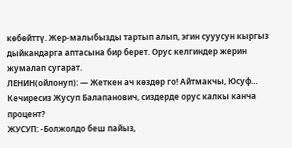көбөйттү. Жер-малыбызды тартып алып, эгин сууусун кыргыз дыйкандарга аптасына бир берет. Орус келгиндер жерин жумалап сугарат.
ЛЕНИН(ойлонуп): — Жеткен ач көздөр го! Айтмакчы, Юсуф… Кечиресиз Жусуп Балапанович, сиздерде орус калкы канча процент?
ЖУСУП: -Болжолдо беш пайыз,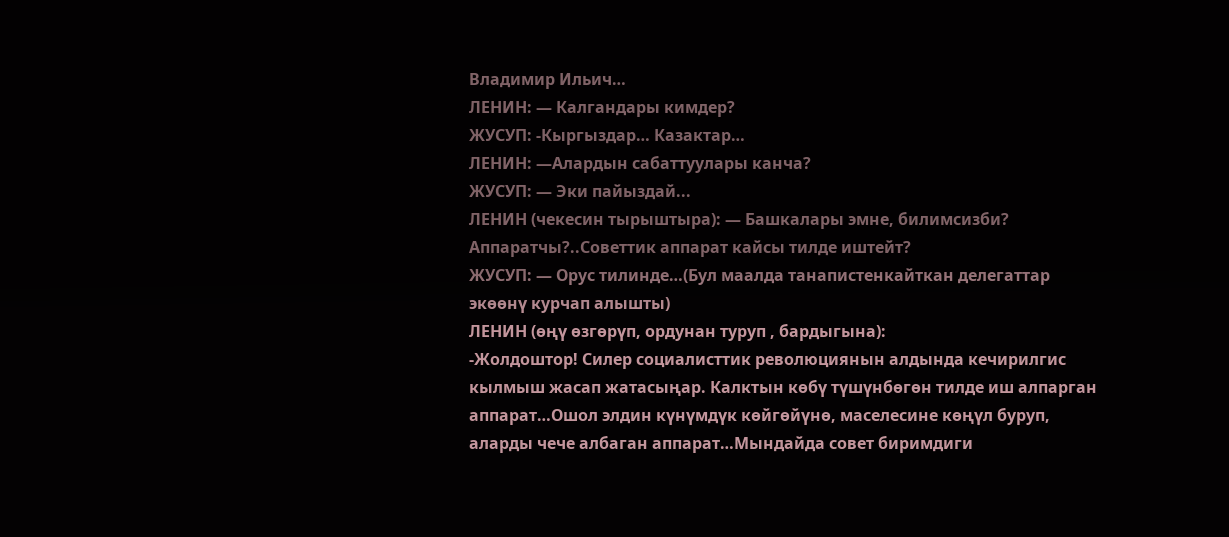Владимир Ильич…
ЛЕНИН: — Калгандары кимдер?
ЖУСУП: -Кыргыздар… Казактар…
ЛЕНИН: —Алардын сабаттуулары канча?
ЖУСУП: — Эки пайыздай...
ЛЕНИН (чекесин тырыштыра): — Башкалары эмне, билимсизби? Аппаратчы?..Советтик аппарат кайсы тилде иштейт?
ЖУСУП: — Орус тилинде…(Бул маалда танапистенкайткан делегаттар экөөнү курчап алышты)
ЛЕНИН (өңү өзгөрүп, ордунан туруп , бардыгына):
-Жолдоштор! Силер социалисттик революциянын алдында кечирилгис кылмыш жасап жатасыңар. Калктын көбү түшүнбөгөн тилде иш алпарган аппарат…Ошол элдин күнүмдүк көйгөйүнө, маселесине көңүл буруп, аларды чече албаган аппарат…Мындайда совет биримдиги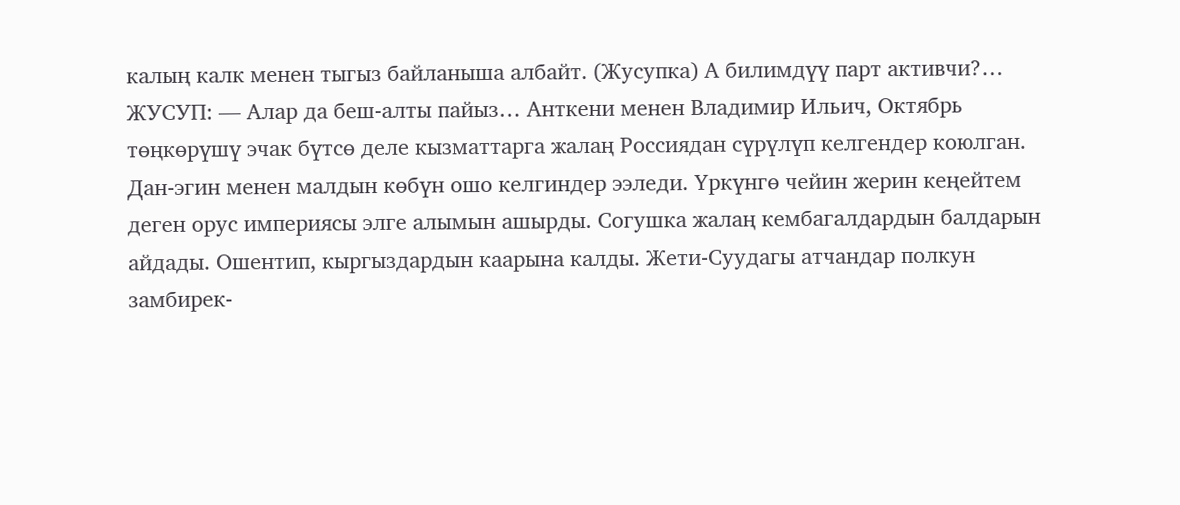калың калк менен тыгыз байланыша албайт. (Жусупка) А билимдүү парт активчи?…
ЖУСУП: — Алар да беш-алты пайыз… Анткени менен Владимир Ильич, Октябрь төңкөрүшү эчак бүтсө деле кызматтарга жалаң Россиядан сүрүлүп келгендер коюлган. Дан-эгин менен малдын көбүн ошо келгиндер ээледи. Үркүнгө чейин жерин кеңейтем деген орус империясы элге алымын ашырды. Согушка жалаң кембагалдардын балдарын айдады. Ошентип, кыргыздардын каарына калды. Жети-Суудагы атчандар полкун замбирек-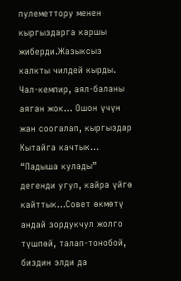пулеметтору менен кыргыздарга каршы жиберди.Жазыксыз калкты чилдей кырды. Чал-кемпир, аял-баланы аяган жок… Ошон үчүн жан соогалап, кыргыздар Кытайга качтык… “Падыша кулады” дегенди угуп, кайра үйгө кайттык…Совет өкмөтү андай зордукчул жолго түшпөй, талап-тонобой, биздин элди да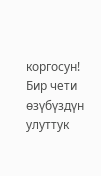коргосун! Бир чети өзүбүздүн улуттук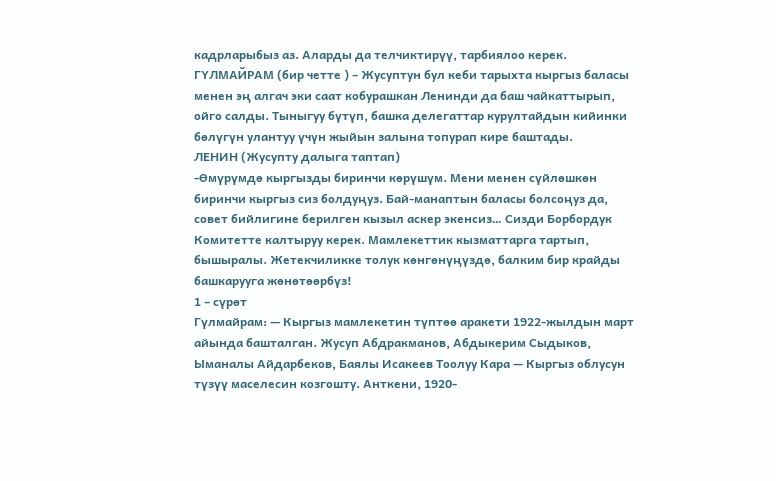кадрларыбыз аз. Аларды да телчиктирүү, тарбиялоо керек.
ГҮЛМАЙРАМ (бир четте ) – Жусуптун бул кеби тарыхта кыргыз баласы менен эң алгач эки саат кобурашкан Ленинди да баш чайкаттырып, ойго салды. Тыныгуу бүтүп, башка делегаттар курултайдын кийинки бөлүгүн улантуу үчүн жыйын залына топурап кире баштады.
ЛЕНИН (Жусупту далыга таптап)
-Өмүрүмдө кыргызды биринчи көрүшүм. Мени менен сүйлөшкөн биринчи кыргыз сиз болдуңуз. Бай-манаптын баласы болсоңуз да, совет бийлигине берилген кызыл аскер экенсиз… Сизди Борбордук Комитетте калтыруу керек. Мамлекеттик кызматтарга тартып, бышыралы. Жетекчиликке толук көнгөнүңүздө, балким бир крайды башкарууга жөнөтөөрбүз!
1 – сүрөт
Гүлмайрам: — Кыргыз мамлекетин түптөө аракети 1922-жылдын март айында башталган. Жусуп Абдракманов, Абдыкерим Сыдыков, Ыманалы Айдарбеков, Баялы Исакеев Тоолуу Кара — Кыргыз облусун түзүү маселесин козгошту. Анткени, 1920-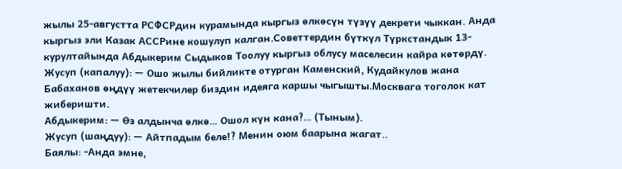жылы 25-августта РСФСРдин курамында кыргыз өлкөсүн түзүү декрети чыккан. Анда кыргыз эли Казак АССРине кошулуп калган.Советтердин бүткүл Түркстандык 13-курултайында Абдыкерим Сыдыков Тоолуу кыргыз облусу маселесин кайра көтөрдү.
Жусуп (капалуу): — Ошо жылы бийликте отурган Каменский, Кудайкулов жана Бабаханов өңдүү жетекчилер биздин идеяга каршы чыгышты.Москвага тоголок кат жиберишти.
Абдыкерим: — Өз алдынча өлкө… Ошол күн кана?… (Тыным).
Жусуп (шаңдуу): — Айтпадым беле!? Менин оюм баарына жагат..
Баялы: -Анда эмне,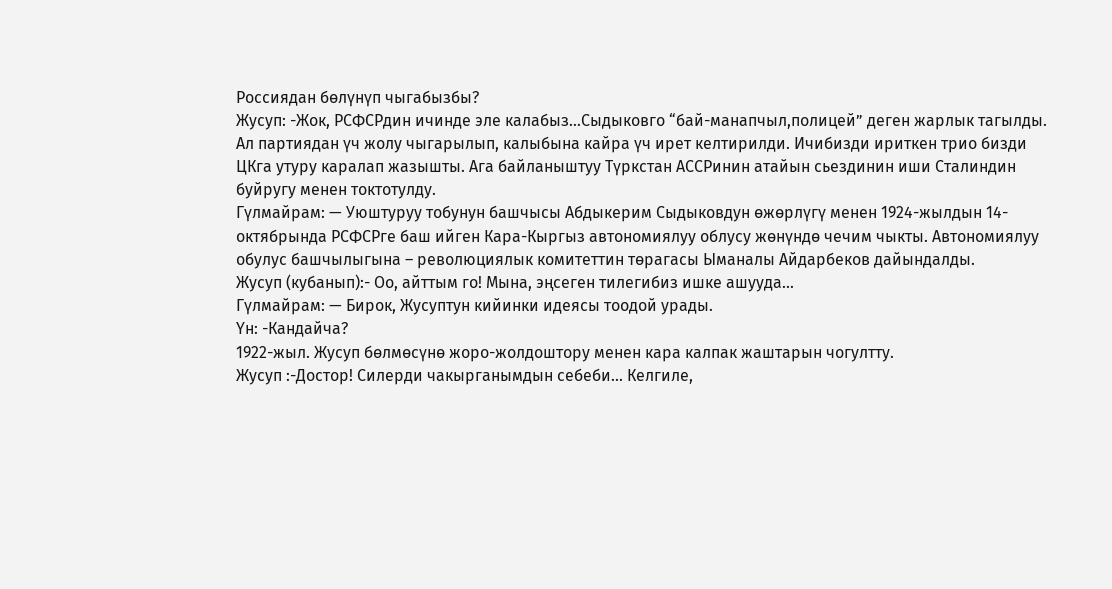Россиядан бөлүнүп чыгабызбы?
Жусуп: -Жок, РСФСРдин ичинде эле калабыз…Сыдыковго “бай-манапчыл,полицей” деген жарлык тагылды. Ал партиядан үч жолу чыгарылып, калыбына кайра үч ирет келтирилди. Ичибизди ириткен трио бизди ЦКга утуру каралап жазышты. Ага байланыштуу Түркстан АССРинин атайын сьездинин иши Сталиндин буйругу менен токтотулду.
Гүлмайрам: — Уюштуруу тобунун башчысы Абдыкерим Сыдыковдун өжөрлүгү менен 1924-жылдын 14-октябрында РСФСРге баш ийген Кара-Кыргыз автономиялуу облусу жөнүндө чечим чыкты. Автономиялуу обулус башчылыгына – революциялык комитеттин төрагасы Ыманалы Айдарбеков дайындалды.
Жусуп (кубанып):- Оо, айттым го! Мына, эңсеген тилегибиз ишке ашууда...
Гүлмайрам: — Бирок, Жусуптун кийинки идеясы тоодой урады.
Үн: -Кандайча?
1922-жыл. Жусуп бөлмөсүнө жоро-жолдоштору менен кара калпак жаштарын чогултту.
Жусуп :-Достор! Силерди чакырганымдын себеби... Келгиле,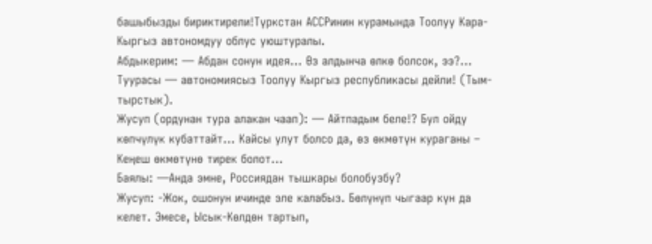башыбызды бириктирели!Түркстан АССРинин курамында Тоолуу Кара-Кыргыз автономдуу облус уюштуралы.
Абдыкерим: — Абдан сонун идея… Өз алдынча өлкө болсок, ээ?… Туурасы — автономиясыз Тоолуу Кыргыз республикасы дейли! (Тым-тырстык).
Жусуп (ордунан тура алакан чаап): — Айтпадым беле!? Бул ойду көпчүлүк кубаттайт… Кайсы улут болсо да, өз өкмөтүн кураганы – Кеңеш өкмөтүнө тирек болот…
Баялы: —Анда эмне, Россиядан тышкары болобузбу?
Жусуп: -Жок, ошонун ичинде эле калабыз. Бөлүнүп чыгаар күн да келет. Эмесе, Ысык-Көлдөн тартып,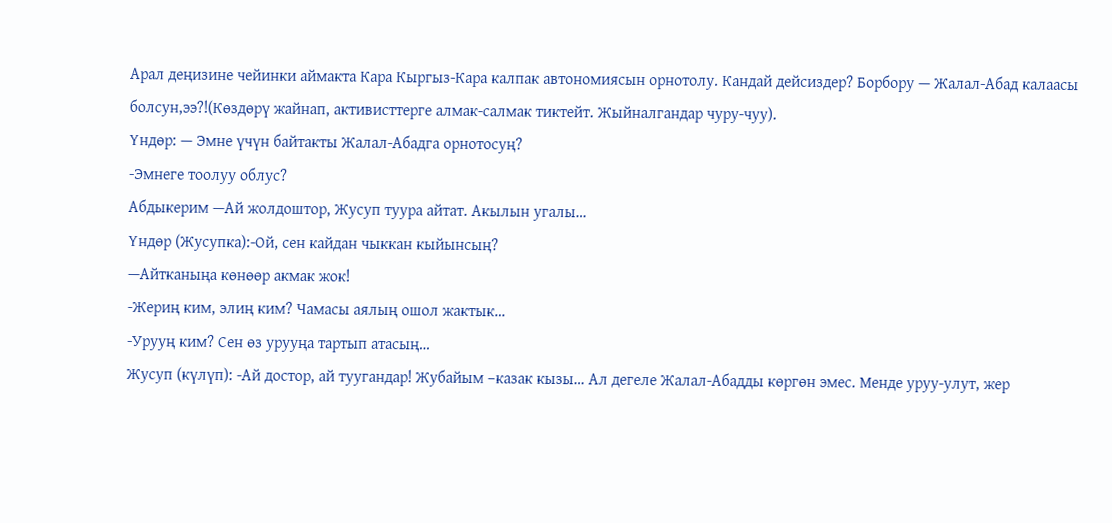Арал деңизине чейинки аймакта Кара Кыргыз-Кара калпак автономиясын орнотолу. Кандай дейсиздер? Борбору — Жалал-Абад калаасы болсун,ээ?!(Көздөрү жайнап, активисттерге алмак-салмак тиктейт. Жыйналгандар чуру-чуу).
Үндөр: — Эмне үчүн байтакты Жалал-Абадга орнотосуң?
-Эмнеге тоолуу облус?
Абдыкерим —Ай жолдоштор, Жусуп туура айтат. Акылын угалы…
Үндөр (Жусупка):-Ой, сен кайдан чыккан кыйынсың?
—Айтканыңа көнөөр акмак жок!
-Жериң ким, элиң ким? Чамасы аялың ошол жактык…
-Урууң ким? Сен өз урууңа тартып атасың…
Жусуп (күлүп): -Ай достор, ай туугандар! Жубайым –казак кызы… Ал дегеле Жалал-Абадды көргөн эмес. Менде уруу-улут, жер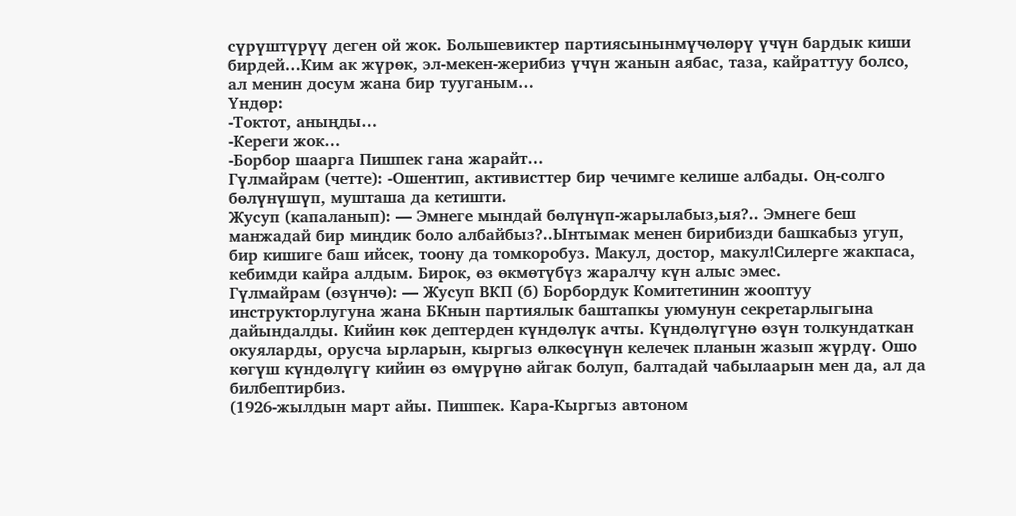сүрүштүрүү деген ой жок. Большевиктер партиясынынмүчөлөрү үчүн бардык киши бирдей…Ким ак жүрөк, эл-мекен-жерибиз үчүн жанын аябас, таза, кайраттуу болсо, ал менин досум жана бир тууганым…
Үндөр:
-Токтот, аныңды…
-Кереги жок…
-Борбор шаарга Пишпек гана жарайт…
Гүлмайрам (четте): -Ошентип, активисттер бир чечимге келише албады. Оң-солго бөлүнүшүп, мушташа да кетишти.
Жусуп (капаланып): — Эмнеге мындай бөлүнүп-жарылабыз,ыя?.. Эмнеге беш манжадай бир миңдик боло албайбыз?..Ынтымак менен бирибизди башкабыз угуп, бир кишиге баш ийсек, тоону да томкоробуз. Макул, достор, макул!Силерге жакпаса, кебимди кайра алдым. Бирок, өз өкмөтүбүз жаралчу күн алыс эмес.
Гүлмайрам (өзүнчө): — Жусуп ВКП (б) Борбордук Комитетинин жооптуу инструкторлугуна жана БКнын партиялык баштапкы уюмунун секретарлыгына дайындалды. Кийин көк дептерден күндөлүк ачты. Күндөлүгүнө өзүн толкундаткан окуяларды, орусча ырларын, кыргыз өлкөсүнүн келечек планын жазып жүрдү. Ошо көгүш күндөлүгү кийин өз өмүрүнө айгак болуп, балтадай чабылаарын мен да, ал да билбептирбиз.
(1926-жылдын март айы. Пишпек. Кара-Кыргыз автоном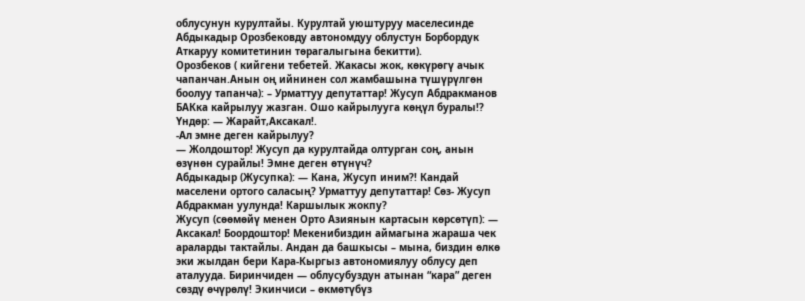облусунун курултайы. Курултай уюштуруу маселесинде Абдыкадыр Орозбековду автономдуу облустун Борбордук Аткаруу комитетинин төрагалыгына бекитти).
Орозбеков ( кийгени тебетей. Жакасы жок, көкүрөгү ачык чапанчан.Анын оң ийнинен сол жамбашына түшүрүлгөн боолуу тапанча): – Урматтуу депутаттар! Жусуп Абдракманов БАКка кайрылуу жазган. Ошо кайрылууга көңүл буралы!?
Үндөр: — Жарайт,Аксакал!.
-Ал эмне деген кайрылуу?
— Жолдоштор! Жусуп да курултайда олтурган соң, анын өзүнөн сурайлы! Эмне деген өтүнүч?
Абдыкадыр (Жусупка): — Кана, Жусуп иним?! Кандай маселени ортого саласың? Урматтуу депутаттар! Сөз- Жусуп Абдракман уулунда! Каршылык жокпу?
Жусуп (сөөмөйү менен Орто Азиянын картасын көрсөтүп): — Аксакал! Боордоштор! Мекенибиздин аймагына жараша чек араларды тактайлы. Андан да башкысы – мына, биздин өлкө эки жылдан бери Кара-Кыргыз автономиялуу облусу деп аталууда. Биринчиден — облусубуздун атынан “кара” деген сөздү өчүрөлү! Экинчиси – өкмөтүбүз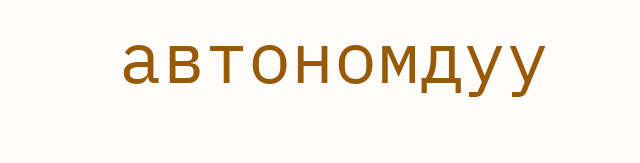автономдуу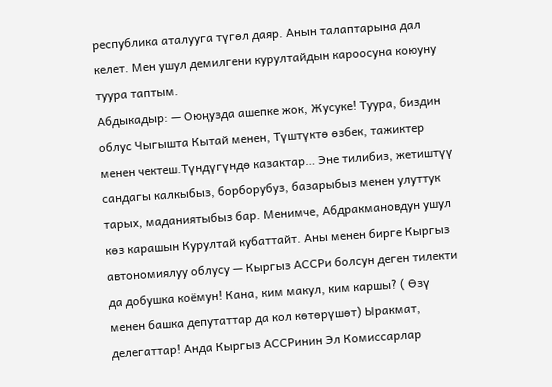республика аталууга түгөл даяр. Анын талаптарына дал келет. Мен ушул демилгени курултайдын кароосуна коюуну туура таптым.
Абдыкадыр: — Оюңузда ашепке жок, Жусуке! Туура, биздин облус Чыгышта Кытай менен, Түштүктө өзбек, тажиктер менен чектеш.Түндүгүндө казактар… Эне тилибиз, жетиштүү сандагы калкыбыз, борборубуз, базарыбыз менен улуттук тарых, маданиятыбыз бар. Менимче, Абдракмановдун ушул көз карашын Курултай кубаттайт. Аны менен бирге Кыргыз автономиялуу облусу — Кыргыз АССРи болсун деген тилекти да добушка коёмун! Кана, ким макул, ким каршы? ( Өзү менен башка депутаттар да кол көтөрүшөт) Ыракмат, делегаттар! Анда Кыргыз АССРинин Эл Комиссарлар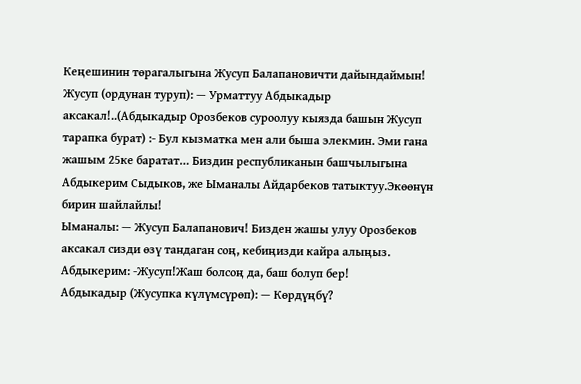Кеңешинин төрагалыгына Жусуп Балапановичти дайындаймын!
Жусуп (ордунан туруп): — Урматтуу Абдыкадыр аксакал!..(Абдыкадыр Орозбеков суроолуу кыязда башын Жусуп тарапка бурат) :- Бул кызматка мен али быша элекмин. Эми гана жашым 25ке баратат… Биздин республиканын башчылыгына Абдыкерим Сыдыков, же Ыманалы Айдарбеков татыктуу.Экөөнүн бирин шайлайлы!
Ыманалы: — Жусуп Балапанович! Бизден жашы улуу Орозбеков аксакал сизди өзү тандаган соң, кебиңизди кайра алыңыз.
Абдыкерим: -Жусуп!Жаш болсоң да, баш болуп бер!
Абдыкадыр (Жусупка күлүмсүрөп): — Көрдүңбү?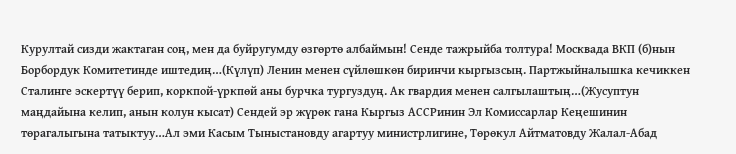Курултай сизди жактаган соң, мен да буйругумду өзгөртө албаймын! Сенде тажрыйба толтура! Москвада ВКП (б)нын Борбордук Комитетинде иштедиң…(Күлүп) Ленин менен сүйлөшкөн биринчи кыргызсың. Партжыйналышка кечиккен Сталинге эскертүү берип, коркпой-үркпөй аны бурчка тургуздуң. Ак гвардия менен салгылаштың…(Жусуптун маңдайына келип, анын колун кысат) Сендей эр жүрөк гана Кыргыз АССРинин Эл Комиссарлар Кеңешинин төрагалыгына татыктуу…Ал эми Касым Тыныстановду агартуу министрлигине, Төрөкул Айтматовду Жалал-Абад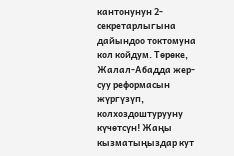кантонунун 2-секретарлыгына дайындоо токтомуна кол койдум. Төрөке, Жалал-Абадда жер-суу реформасын жүргүзүп, колхоздоштурууну күчөтсүн! Жаңы кызматыңыздар кут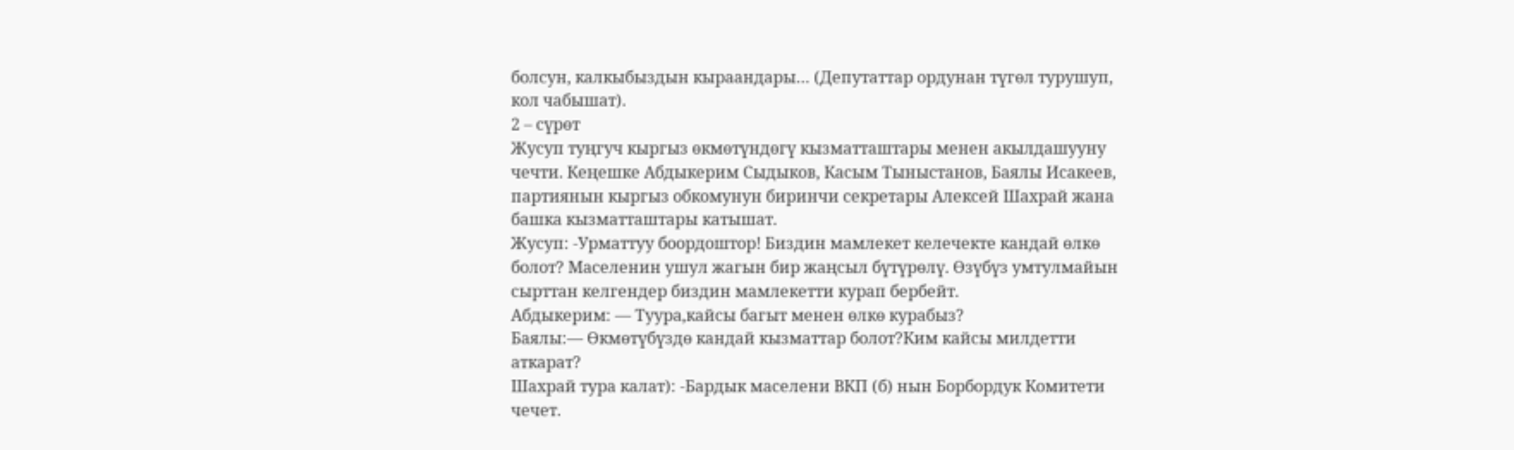болсун, калкыбыздын кыраандары… (Депутаттар ордунан түгөл турушуп, кол чабышат).
2 – сүрөт
Жусуп туңгуч кыргыз өкмөтүндөгү кызматташтары менен акылдашууну чечти. Кеңешке Абдыкерим Сыдыков, Касым Тыныстанов, Баялы Исакеев, партиянын кыргыз обкомунун биринчи секретары Алексей Шахрай жана башка кызматташтары катышат.
Жусуп: -Урматтуу боордоштор! Биздин мамлекет келечекте кандай өлкө болот? Маселенин ушул жагын бир жаңсыл бүтүрөлү. Өзүбүз умтулмайын сырттан келгендер биздин мамлекетти курап бербейт.
Абдыкерим: — Туура,кайсы багыт менен өлкө курабыз?
Баялы:— Өкмөтүбүздө кандай кызматтар болот?Ким кайсы милдетти аткарат?
Шахрай тура калат): -Бардык маселени ВКП (б) нын Борбордук Комитети чечет.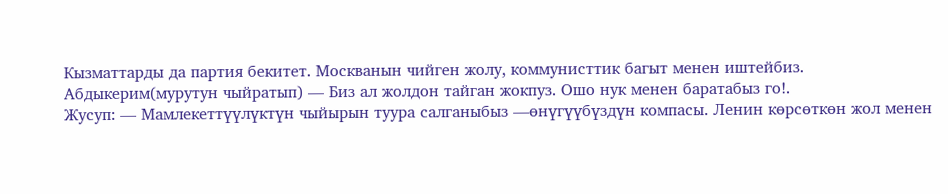Кызматтарды да партия бекитет. Москванын чийген жолу, коммунисттик багыт менен иштейбиз.
Абдыкерим(мурутун чыйратып) — Биз ал жолдон тайган жокпуз. Ошо нук менен баратабыз го!.
Жусуп: — Мамлекеттүүлүктүн чыйырын туура салганыбыз —өнүгүүбүздүн компасы. Ленин көрсөткөн жол менен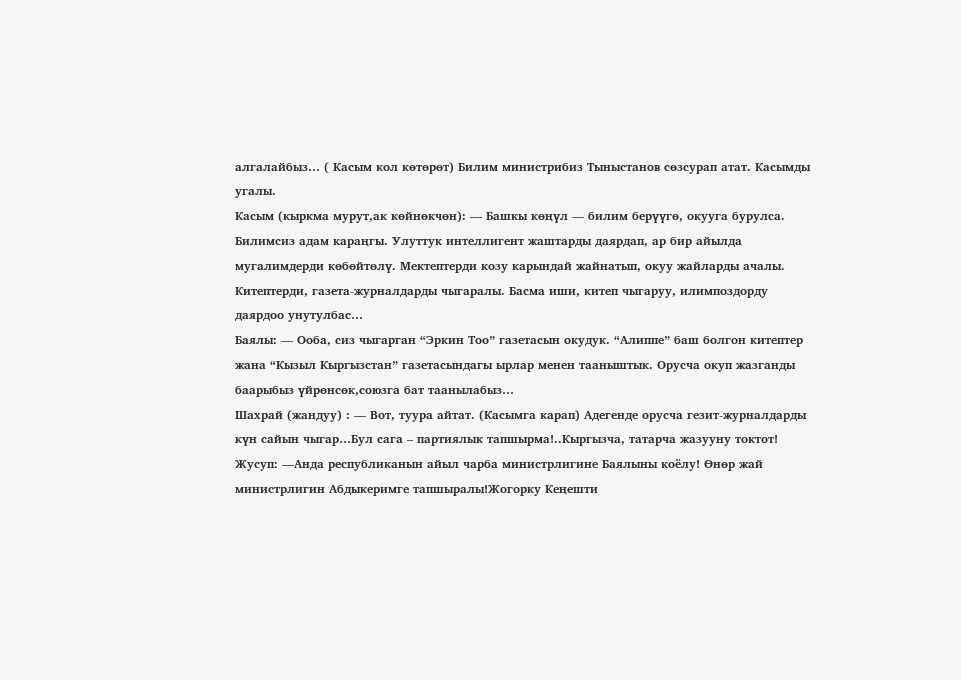алгалайбыз… ( Касым кол көтөрөт) Билим министрибиз Тыныстанов сөзсурап атат. Касымды угалы.
Касым (кыркма мурут,ак көйнөкчөн): — Башкы көңүл — билим берүүгө, окууга бурулса. Билимсиз адам караңгы. Улуттук интеллигент жаштарды даярдап, ар бир айылда мугалимдерди көбөйтөлү. Мектептерди козу карындай жайнатып, окуу жайларды ачалы. Китептерди, газета-журналдарды чыгаралы. Басма иши, китеп чыгаруу, илимпоздорду даярдоо унутулбас…
Баялы: — Ооба, сиз чыгарган “Эркин Тоо” газетасын окудук. “Алиппе” баш болгон китептер жана “Кызыл Кыргызстан” газетасындагы ырлар менен тааныштык. Орусча окуп жазганды баарыбыз үйрөнсөк,союзга бат таанылабыз…
Шахрай (жандуу) : — Вот, туура айтат. (Касымга карап) Адегенде орусча гезит-журналдарды күн сайын чыгар…Бул сага – партиялык тапшырма!..Кыргызча, татарча жазууну токтот!
Жусуп: —Анда республиканын айыл чарба министрлигине Баялыны коёлу! Өнөр жай министрлигин Абдыкеримге тапшыралы!Жогорку Кеңешти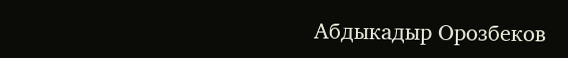Абдыкадыр Орозбеков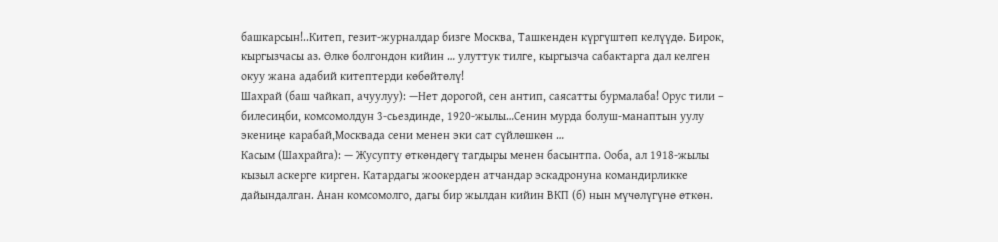башкарсын!..Китеп, гезит-журналдар бизге Москва, Ташкенден күргүштөп келүүдө. Бирок, кыргызчасы аз. Өлкө болгондон кийин … улуттук тилге, кыргызча сабактарга дал келген окуу жана адабий китептерди көбөйтөлү!
Шахрай (баш чайкап, ачуулуу): —Нет дорогой, сен антип, саясатты бурмалаба! Орус тили – билесиңби, комсомолдун 3-сьездинде, 1920-жылы…Сенин мурда болуш-манаптын уулу экениңе карабай,Москвада сени менен эки сат сүйлөшкөн …
Касым (Шахрайга): — Жусупту өткөндөгү тагдыры менен басынтпа. Ооба, ал 1918-жылы кызыл аскерге кирген. Катардагы жоокерден атчандар эскадронуна командирликке дайындалган. Анан комсомолго, дагы бир жылдан кийин ВКП (б) нын мүчөлүгүнө өткөн.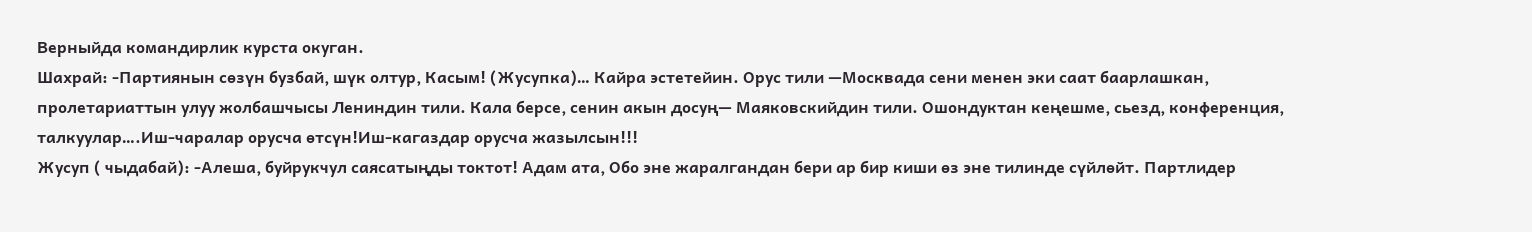Верныйда командирлик курста окуган.
Шахрай: -Партиянын сөзүн бузбай, шүк олтур, Касым! (Жусупка)… Кайра эстетейин. Орус тили —Москвада сени менен эки саат баарлашкан, пролетариаттын улуу жолбашчысы Лениндин тили. Кала берсе, сенин акын досуң— Маяковскийдин тили. Ошондуктан кеңешме, сьезд, конференция, талкуулар….Иш-чаралар орусча өтсүн!Иш-кагаздар орусча жазылсын!!!
Жусуп ( чыдабай): -Алеша, буйрукчул саясатыңды токтот! Адам ата, Обо эне жаралгандан бери ар бир киши өз эне тилинде сүйлөйт. Партлидер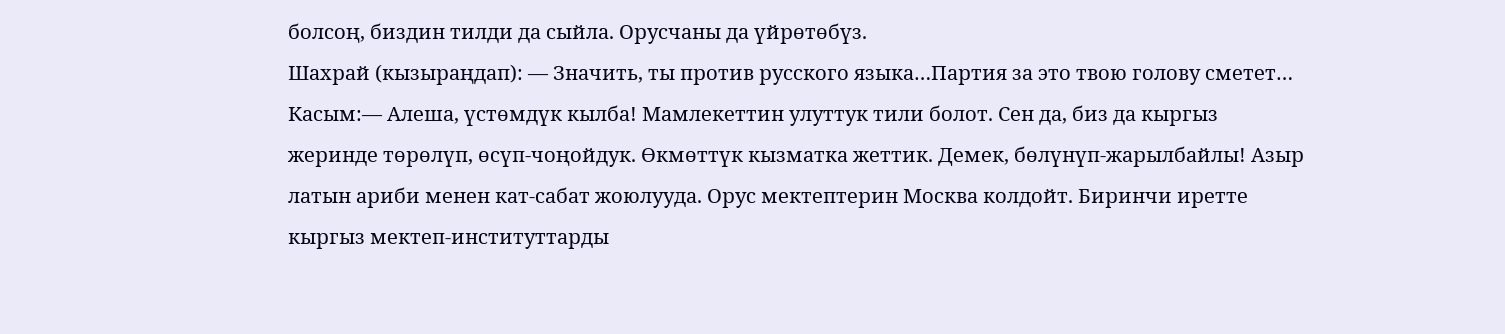болсоң, биздин тилди да сыйла. Орусчаны да үйрөтөбүз.
Шахрай (кызыраңдап): — Значить, ты против русского языка…Партия за это твою голову сметет…
Касым:— Алеша, үстөмдүк кылба! Мамлекеттин улуттук тили болот. Сен да, биз да кыргыз жеринде төрөлүп, өсүп-чоңойдук. Өкмөттүк кызматка жеттик. Демек, бөлүнүп-жарылбайлы! Азыр латын ариби менен кат-сабат жоюлууда. Орус мектептерин Москва колдойт. Биринчи иретте кыргыз мектеп-институттарды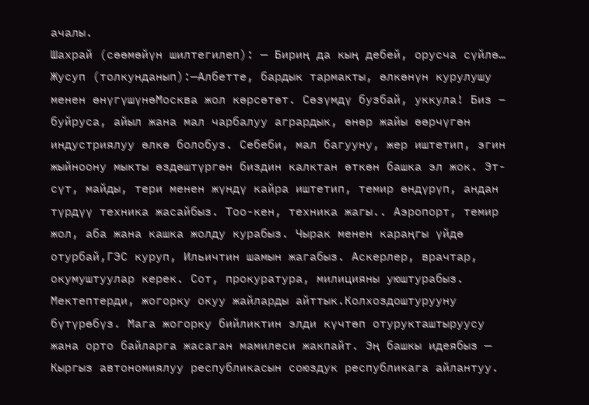ачалы.
Шахрай (сөөмөйүн шилтегилеп): — Бириң да кың дебей, орусча сүйлө…
Жусуп (толкунданып):—Албетте, бардык тармакты, өлкөнүн курулушу менен өнүгүшүнөМосква жол көрсөтөт. Сөзүмдү бузбай, уккула! Биз – буйруса, айыл жана мал чарбалуу агрардык, өнөр жайы өөрчүгөн индустриялуу өлкө болобуз. Себеби, мал багууну, жер иштетип, эгин жыйноону мыкты өздөштүргөн биздин калктан өткөн башка эл жок. Эт-сүт, майды, тери менен жүндү кайра иштетип, темир өндүрүп, андан түрдүү техника жасайбыз. Тоо-кен, техника жагы.. Аэропорт, темир жол, аба жана кашка жолду курабыз. Чырак менен караңгы үйдө отурбай,ГЭС куруп, Ильичтин шамын жагабыз. Аскерлер, врачтар, окумуштуулар керек. Сот, прокуратура, милицияны уюштурабыз. Мектептерди, жогорку окуу жайларды айттык.Колхоздоштурууну бүтүрөбүз. Мага жогорку бийликтин элди күчтөп отурукташтыруусу жана орто байларга жасаган мамилеси жакпайт. Эң башкы идеябыз — Кыргыз автономиялуу республикасын союздук республикага айлантуу.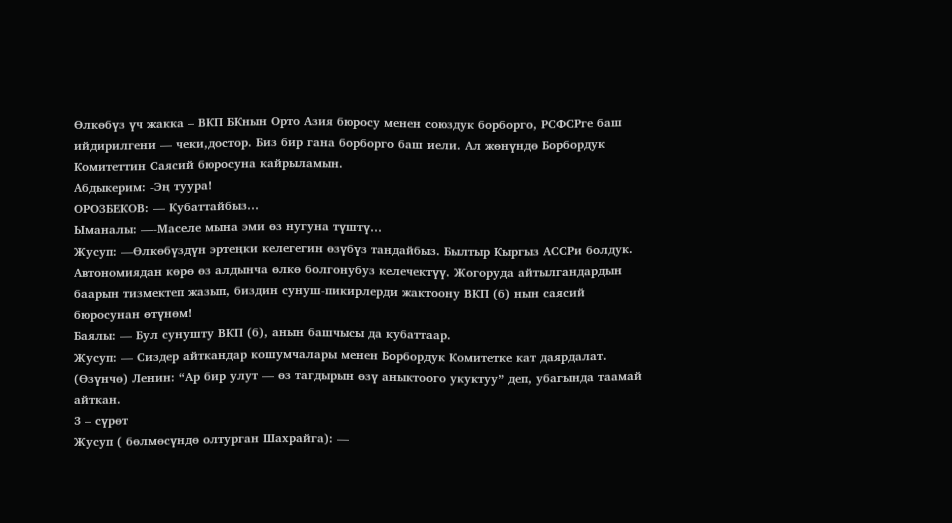Өлкөбүз үч жакка – ВКП БКнын Орто Азия бюросу менен союздук борборго, РСФСРге баш ийдирилгени — чеки,достор. Биз бир гана борборго баш иели. Ал жөнүндө Борбордук Комитеттин Саясий бюросуна кайрыламын.
Абдыкерим: -Эң туура!
ОРОЗБЕКОВ: — Кубаттайбыз…
Ыманалы: —-Маселе мына эми өз нугуна түштү…
Жусуп: —Өлкөбүздүн эртеңки келегегин өзүбүз тандайбыз. Былтыр Кыргыз АССРи болдук. Автономиядан көрө өз алдынча өлкө болгонубуз келечектүү. Жогоруда айтылгандардын баарын тизмектеп жазып, биздин сунуш-пикирлерди жактоону ВКП (б) нын саясий бюросунан өтүнөм!
Баялы: — Бул сунушту ВКП (б), анын башчысы да кубаттаар.
Жусуп: — Сиздер айткандар кошумчалары менен Борбордук Комитетке кат даярдалат. (Өзүнчө) Ленин: “Ар бир улут — өз тагдырын өзү аныктоого укуктуу” деп, убагында таамай айткан.
3 – сүрөт
Жусуп ( бөлмөсүндө олтурган Шахрайга): —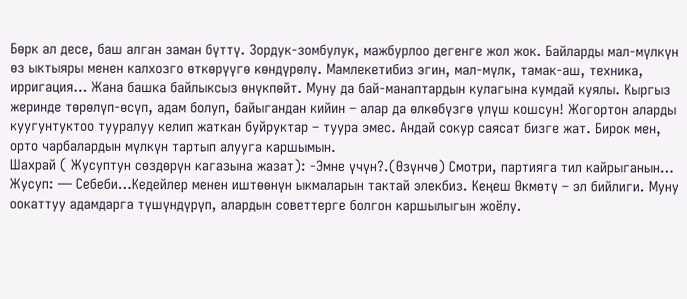Бөрк ал десе, баш алган заман бүттү. Зордук-зомбулук, мажбурлоо дегенге жол жок. Байларды мал-мүлкүн өз ыктыяры менен калхозго өткөрүүгө көндүрөлү. Мамлекетибиз эгин, мал-мүлк, тамак-аш, техника, ирригация… Жана башка байлыксыз өнүкпөйт. Муну да бай-манаптардын кулагына кумдай куялы. Кыргыз жеринде төрөлүп-өсүп, адам болуп, байыгандан кийин – алар да өлкөбүзгө үлүш кошсун! Жогортон аларды куугунтуктоо тууралуу келип жаткан буйруктар – туура эмес. Андай сокур саясат бизге жат. Бирок мен, орто чарбалардын мүлкүн тартып алууга каршымын.
Шахрай ( Жусуптун сөздөрүн кагазына жазат): -Эмне үчүн?.(Өзүнчө) Смотри, партияга тил кайрыганын…
Жусуп: — Себеби…Кедейлер менен иштөөнүн ыкмаларын тактай элекбиз. Кеңеш Өкмөтү – эл бийлиги. Муну оокаттуу адамдарга түшүндүрүп, алардын советтерге болгон каршылыгын жоёлу.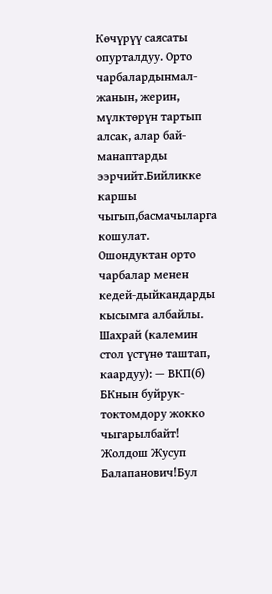Көчүрүү саясаты опурталдуу. Орто чарбалардынмал-жанын, жерин, мүлктөрүн тартып алсак, алар бай-манаптарды ээрчийт.Бийликке каршы чыгып,басмачыларга кошулат. Ошондуктан орто чарбалар менен кедей-дыйкандарды кысымга албайлы.
Шахрай (калемин стол үстүнө таштап, каардуу): — ВКП(б) БКнын буйрук-токтомдору жокко чыгарылбайт! Жолдош Жусуп Балапанович!Бул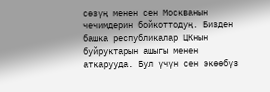сөзүң менен сен Москванын чечимдерин бойкоттодуң. Бизден башка республикалар ЦКнын буйруктарын ашыгы менен аткарууда. Бул үчүн сен экөөбүз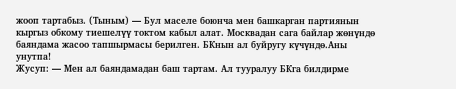жооп тартабыз. (Тыным) — Бул маселе боюнча мен башкарган партиянын кыргыз обкому тиешелүү токтом кабыл алат. Москвадан сага байлар жөнүндө баяндама жасоо тапшырмасы берилген. БКнын ал буйругу күчүндө.Аны унутпа!
Жусуп: — Мен ал баяндамадан баш тартам. Ал тууралуу БКга билдирме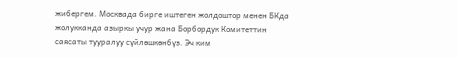жибергем. Москвада бирге иштеген жолдоштор менен БКда жолукканда азыркы учур жана Борбордук Комитеттин саясаты тууралуу сүйлөшкөнбүз. Эч ким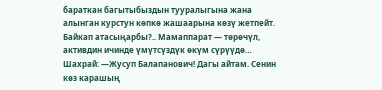бараткан багытыбыздын тууралыгына жана алынган курстун көпкө жашаарына көзү жетпейт. Байкап атасыңарбы?.. Мамаппарат — төрөчүл, активдин ичинде үмүтсүздүк өкүм сүрүүдө…
Шахрай: —Жусуп Балапанович! Дагы айтам. Сенин көз карашың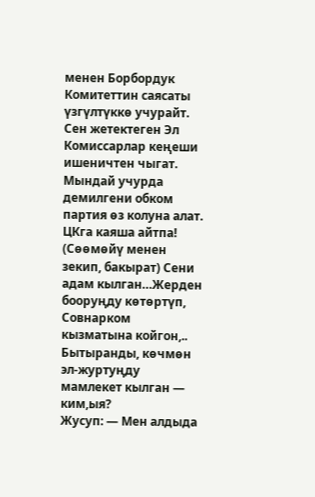менен Борбордук Комитеттин саясаты үзгүлтүккө учурайт. Сен жетектеген Эл Комиссарлар кеңеши ишеничтен чыгат. Мындай учурда демилгени обком партия өз колуна алат. ЦКга каяша айтпа! (Сөөмөйү менен зекип, бакырат) Сени адам кылган…Жерден бооруңду көтөртүп, Совнарком кызматына койгон,.. Бытыранды, көчмөн эл-журтуңду мамлекет кылган — ким,ыя?
Жусуп: — Мен алдыда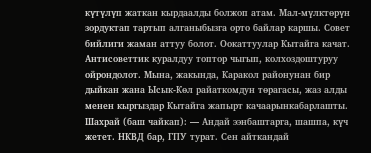күтүлүп жаткан кырдаалды болжоп атам. Мал-мүлктөрүн зордуктап тартып алганыбызга орто байлар каршы. Совет бийлиги жаман аттуу болот. Оокаттуулар Кытайга качат. Антисоветтик куралдуу топтор чыгып, колхоздоштуруу ойрондолот. Мына, жакында, Каракол районунан бир дыйкан жана Ысык-Көл райаткомдун төрагасы, жаз алды менен кыргыздар Кытайга жапырт качаарынкабарлашты.
Шахрай (баш чайкап): — Андай ээнбаштарга, шашпа, күч жетет. НКВД бар, ГПУ турат. Сен айткандай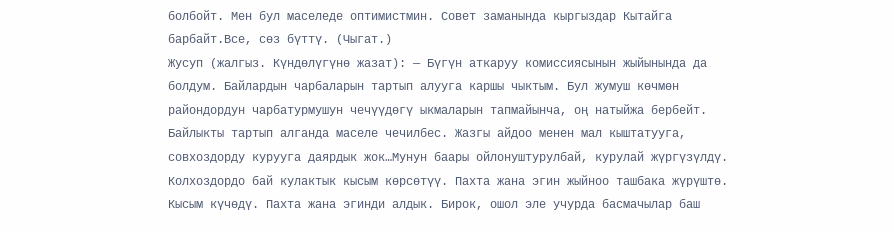болбойт. Мен бул маселеде оптимистмин. Совет заманында кыргыздар Кытайга барбайт.Все, сөз бүттү. (Чыгат.)
Жусуп (жалгыз. Күндөлүгүнө жазат): — Бүгүн аткаруу комиссиясынын жыйынында да болдум. Байлардын чарбаларын тартып алууга каршы чыктым. Бул жумуш көчмөн райондордун чарбатурмушун чечүүдөгү ыкмаларын тапмайынча, оң натыйжа бербейт. Байлыкты тартып алганда маселе чечилбес. Жазгы айдоо менен мал кыштатууга, совхоздорду курууга даярдык жок…Мунун баары ойлонуштурулбай, курулай жүргүзүлдү. Колхоздордо бай кулактык кысым көрсөтүү. Пахта жана эгин жыйноо ташбака жүрүштө. Кысым күчөдү. Пахта жана эгинди алдык. Бирок, ошол эле учурда басмачылар баш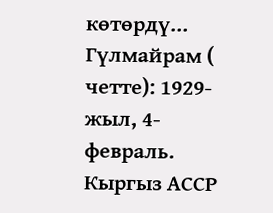көтөрдү…
Гүлмайрам ( четте): 1929-жыл, 4-февраль. Кыргыз АССР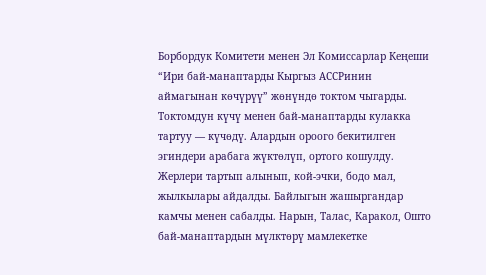Борбордук Комитети менен Эл Комиссарлар Кеңеши “Ири бай-манаптарды Кыргыз АССРинин аймагынан көчүрүү” жөнүндө токтом чыгарды. Токтомдун күчү менен бай-манаптарды кулакка тартуу — күчөдү. Алардын ороого бекитилген эгиндери арабага жүктөлүп, ортого кошулду. Жерлери тартып алынып, кой-эчки, бодо мал, жылкылары айдалды. Байлыгын жашыргандар камчы менен сабалды. Нарын, Талас, Каракол, Ошто бай-манаптардын мүлктөрү мамлекетке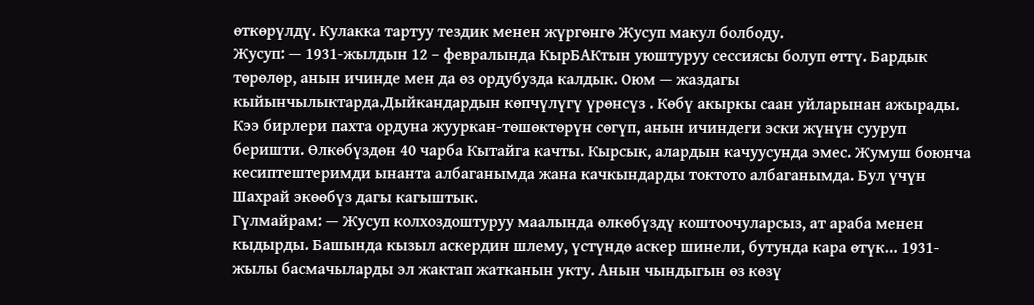өткөрүлдү. Кулакка тартуу тездик менен жүргөнгө Жусуп макул болбоду.
Жусуп: — 1931-жылдын 12 – февралында КырБАКтын уюштуруу сессиясы болуп өттү. Бардык төрөлөр, анын ичинде мен да өз ордубузда калдык. Оюм — жаздагы кыйынчылыктарда.Дыйкандардын көпчүлүгү үрөнсүз . Көбү акыркы саан уйларынан ажырады. Кээ бирлери пахта ордуна жууркан-төшөктөрүн сөгүп, анын ичиндеги эски жүнүн сууруп беришти. Өлкөбүздөн 40 чарба Кытайга качты. Кырсык, алардын качуусунда эмес. Жумуш боюнча кесиптештеримди ынанта албаганымда жана качкындарды токтото албаганымда. Бул үчүн Шахрай экөөбүз дагы кагыштык.
Гүлмайрам: — Жусуп колхоздоштуруу маалында өлкөбүздү коштоочуларсыз, ат араба менен кыдырды. Башында кызыл аскердин шлему, үстүндө аскер шинели, бутунда кара өтүк… 1931-жылы басмачыларды эл жактап жатканын укту. Анын чындыгын өз көзү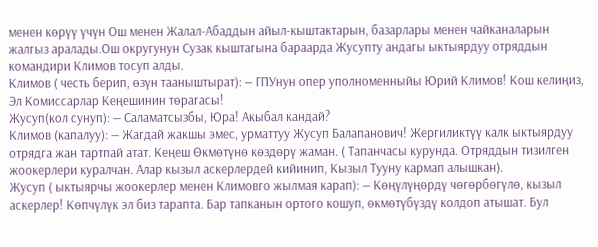менен көрүү үчүн Ош менен Жалал-Абаддын айыл-кыштактарын, базарлары менен чайканаларын жалгыз аралады.Ош округунун Сузак кыштагына бараарда Жусупту андагы ыктыярдуу отряддын командири Климов тосуп алды.
Климов ( честь берип, өзүн тааныштырат): — ГПУнун опер уполноменныйы Юрий Климов! Кош келиңиз, Эл Комиссарлар Кеңешинин төрагасы!
Жусуп(кол сунуп): — Саламатсызбы, Юра! Акыбал кандай?
Климов (капалуу): — Жагдай жакшы эмес, урматтуу Жусуп Балапанович! Жергиликтүү калк ыктыярдуу отрядга жан тартпай атат. Кеңеш Өкмөтүнө көздөрү жаман. ( Тапанчасы курунда. Отряддын тизилген жоокерлери куралчан. Алар кызыл аскерлердей кийинип, Кызыл Тууну кармап алышкан).
Жусуп ( ыктыярчы жоокерлер менен Климовго жылмая карап): — Көңүлүңөрдү чөгөрбөгүлө, кызыл аскерлер! Көпчүлүк эл биз тарапта. Бар тапканын ортого кошуп, өкмөтүбүздү колдоп атышат. Бул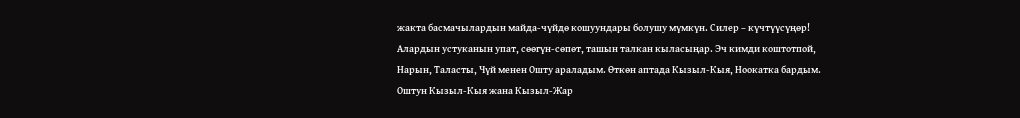жакта басмачылардын майда-чүйдө кошуундары болушу мүмкүн. Силер – күчтүүсүңөр! Алардын устуканын упат, сөөгүн-сөпөт, ташын талкан кыласыңар. Эч кимди коштотпой, Нарын, Таласты, Чүй менен Ошту араладым. Өткөн аптада Кызыл-Кыя, Ноокатка бардым. Оштун Кызыл-Кыя жана Кызыл-Жар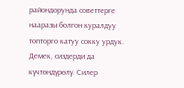райондорунда советтерге нааразы болгон куралдуу топторго катуу сокку урдук. Демек, сиздерди да күчтөндүрөлү. Силер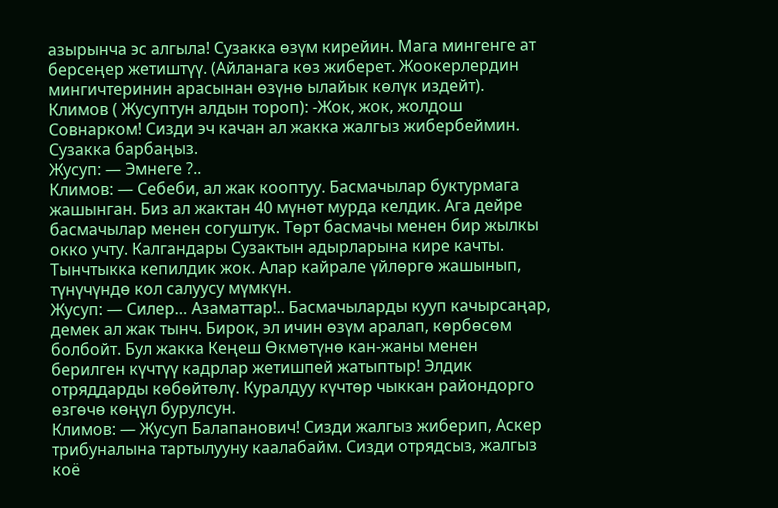азырынча эс алгыла! Сузакка өзүм кирейин. Мага мингенге ат берсеңер жетиштүү. (Айланага көз жиберет. Жоокерлердин мингичтеринин арасынан өзүнө ылайык көлүк издейт).
Климов ( Жусуптун алдын тороп): -Жок, жок, жолдош Совнарком! Сизди эч качан ал жакка жалгыз жибербеймин. Сузакка барбаңыз.
Жусуп: — Эмнеге ?..
Климов: — Себеби, ал жак кооптуу. Басмачылар буктурмага жашынган. Биз ал жактан 40 мүнөт мурда келдик. Ага дейре басмачылар менен согуштук. Төрт басмачы менен бир жылкы окко учту. Калгандары Сузактын адырларына кире качты. Тынчтыкка кепилдик жок. Алар кайрале үйлөргө жашынып, түнүчүндө кол салуусу мүмкүн.
Жусуп: — Силер… Азаматтар!.. Басмачыларды кууп качырсаңар, демек ал жак тынч. Бирок, эл ичин өзүм аралап, көрбөсөм болбойт. Бул жакка Кеңеш Өкмөтүнө кан-жаны менен берилген күчтүү кадрлар жетишпей жатыптыр! Элдик отряддарды көбөйтөлү. Куралдуу күчтөр чыккан райондорго өзгөчө көңүл бурулсун.
Климов: — Жусуп Балапанович! Сизди жалгыз жиберип, Аскер трибуналына тартылууну каалабайм. Сизди отрядсыз, жалгыз коё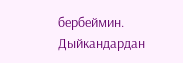бербеймин. Дыйкандардан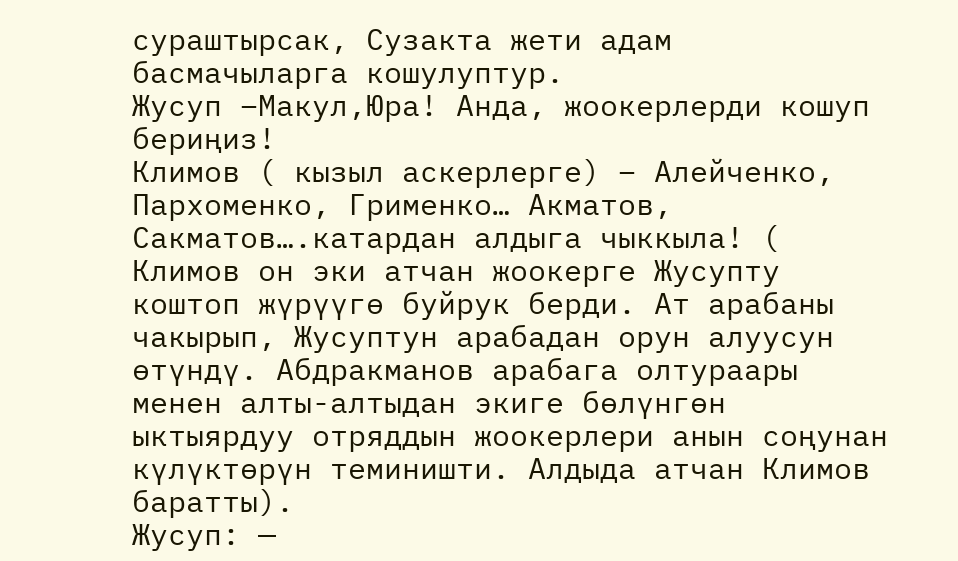сураштырсак, Сузакта жети адам басмачыларга кошулуптур.
Жусуп –Макул,Юра! Анда, жоокерлерди кошуп бериңиз!
Климов ( кызыл аскерлерге) – Алейченко, Пархоменко, Грименко… Акматов, Сакматов….катардан алдыга чыккыла! ( Климов он эки атчан жоокерге Жусупту коштоп жүрүүгө буйрук берди. Ат арабаны чакырып, Жусуптун арабадан орун алуусун өтүндү. Абдракманов арабага олтураары менен алты-алтыдан экиге бөлүнгөн ыктыярдуу отряддын жоокерлери анын соңунан күлүктөрүн теминишти. Алдыда атчан Климов баратты).
Жусуп: —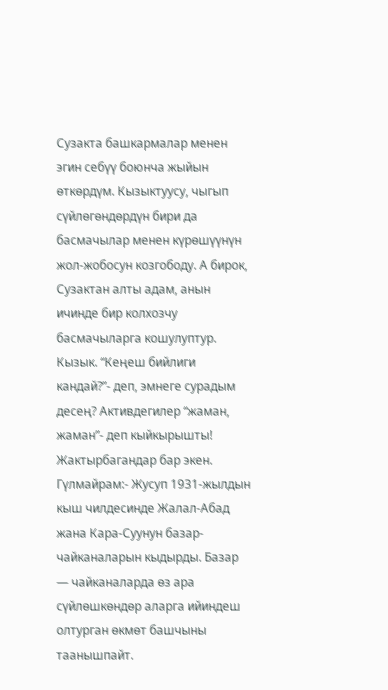Сузакта башкармалар менен эгин себүү боюнча жыйын өткөрдүм. Кызыктуусу, чыгып сүйлөгөндөрдүн бири да басмачылар менен күрөшүүнүн жол-жобосун козгободу. А бирок, Сузактан алты адам, анын ичинде бир колхозчу басмачыларга кошулуптур. Кызык. “Кеңеш бийлиги кандай?”- деп, эмнеге сурадым десең? Активдегилер “жаман, жаман”- деп кыйкырышты! Жактырбагандар бар экен.
Гүлмайрам:- Жусуп 1931-жылдын кыш чилдесинде Жалал-Абад жана Кара-Суунун базар-чайканаларын кыдырды. Базар — чайканаларда өз ара сүйлөшкөндөр аларга ийиндеш олтурган өкмөт башчыны таанышпайт.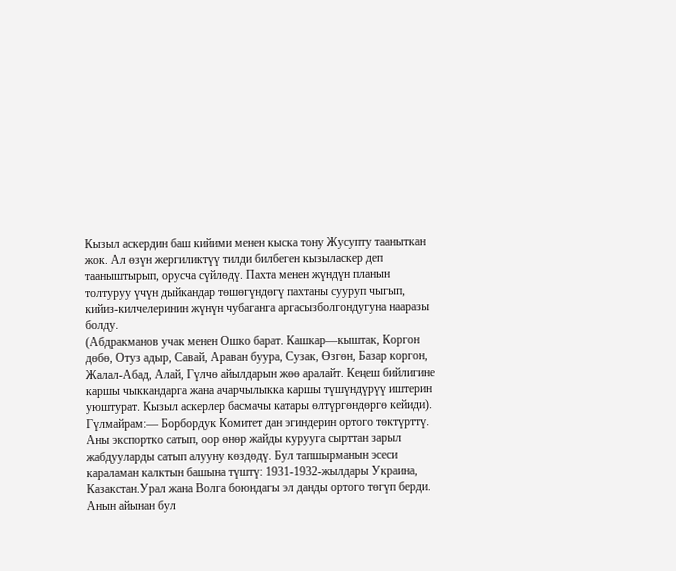Кызыл аскердин баш кийими менен кыска тону Жусупту тааныткан жок. Ал өзүн жергиликтүү тилди билбеген кызыласкер деп тааныштырып, орусча сүйлөдү. Пахта менен жүндүн планын толтуруу үчүн дыйкандар төшөгүндөгү пахтаны сууруп чыгып, кийиз-килчелеринин жүнүн чубаганга аргасызболгондугуна нааразы болду.
(Абдракманов учак менен Ошко барат. Кашкар—кыштак, Коргон дөбө, Отуз адыр, Савай, Араван буура, Сузак, Өзгөн, Базар коргон, Жалал-Абад, Алай, Гүлчө айылдарын жөө аралайт. Кеңеш бийлигине каршы чыккандарга жана ачарчылыкка каршы түшүндүрүү иштерин уюштурат. Кызыл аскерлер басмачы катары өлтүргөндөргө кейиди).
Гүлмайрам:— Борбордук Комитет дан эгиндерин ортого төктүрттү. Аны экспортко сатып, оор өнөр жайды курууга сырттан зарыл жабдууларды сатып алууну көздөдү. Бул тапшырманын эсеси караламан калктын башына түштү: 1931-1932-жылдары Украина, Казакстан.Урал жана Волга боюндагы эл данды ортого төгүп берди. Анын айынан бул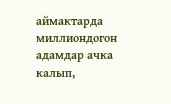аймактарда миллиондогон адамдар ачка калып,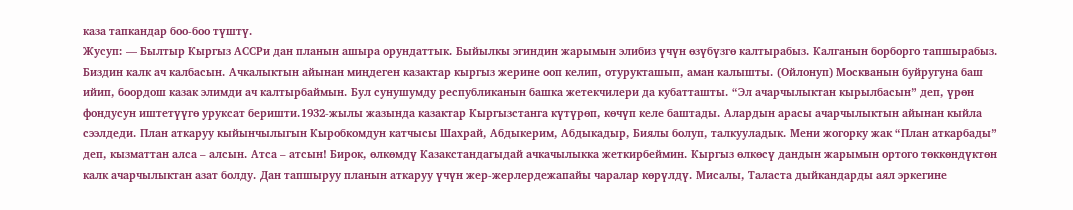каза тапкандар боо-боо түштү.
Жусуп: — Былтыр Кыргыз АССРи дан планын ашыра орундаттык. Быйылкы эгиндин жарымын элибиз үчүн өзүбүзгө калтырабыз. Калганын борборго тапшырабыз. Биздин калк ач калбасын. Ачкалыктын айынан миңдеген казактар кыргыз жерине ооп келип, отурукташып, аман калышты. (Ойлонуп) Москванын буйругуна баш ийип, боордош казак элимди ач калтырбаймын. Бул сунушумду республиканын башка жетекчилери да кубатташты. “Эл ачарчылыктан кырылбасын” деп, үрөн фондусун иштетүүгө уруксат беришти.1932-жылы жазында казактар Кыргызстанга күтүрөп, көчүп келе баштады. Алардын арасы ачарчылыктын айынан кыйла сээлдеди. План аткаруу кыйынчылыгын Кыробкомдун катчысы Шахрай, Абдыкерим, Абдыкадыр, Биялы болуп, талкууладык. Мени жогорку жак “План аткарбады” деп, кызматтан алса – алсын. Атса – атсын! Бирок, өлкөмдү Казакстандагыдай ачкачылыкка жеткирбеймин. Кыргыз өлкөсү дандын жарымын ортого төккөндүктөн калк ачарчылыктан азат болду. Дан тапшыруу планын аткаруу үчүн жер-жерлердежапайы чаралар көрүлдү. Мисалы, Таласта дыйкандарды аял эркегине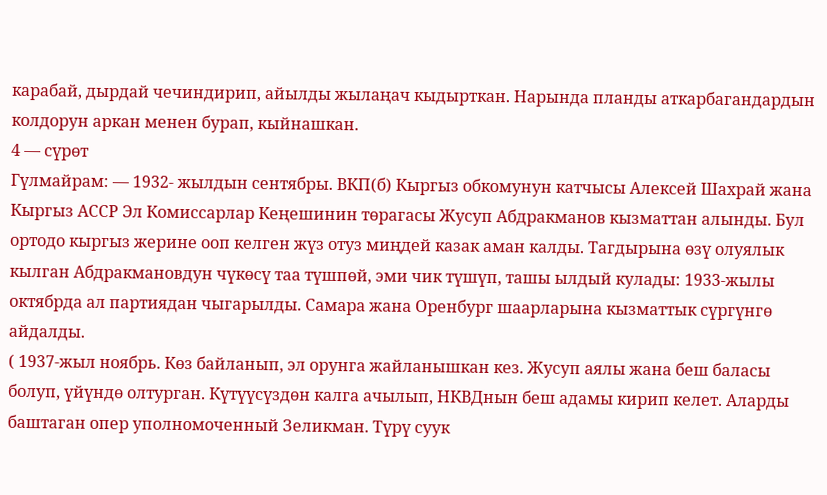карабай, дырдай чечиндирип, айылды жылаңач кыдырткан. Нарында планды аткарбагандардын колдорун аркан менен бурап, кыйнашкан.
4 — сүрөт
Гүлмайрам: — 1932- жылдын сентябры. ВКП(б) Кыргыз обкомунун катчысы Алексей Шахрай жана Кыргыз АССР Эл Комиссарлар Кеңешинин төрагасы Жусуп Абдракманов кызматтан алынды. Бул ортодо кыргыз жерине ооп келген жүз отуз миңдей казак аман калды. Тагдырына өзү олуялык кылган Абдракмановдун чүкөсү таа түшпөй, эми чик түшүп, ташы ылдый кулады: 1933-жылы октябрда ал партиядан чыгарылды. Самара жана Оренбург шаарларына кызматтык сүргүнгө айдалды.
( 1937-жыл ноябрь. Көз байланып, эл орунга жайланышкан кез. Жусуп аялы жана беш баласы болуп, үйүндө олтурган. Күтүүсүздөн калга ачылып, НКВДнын беш адамы кирип келет. Аларды баштаган опер уполномоченный Зеликман. Түрү суук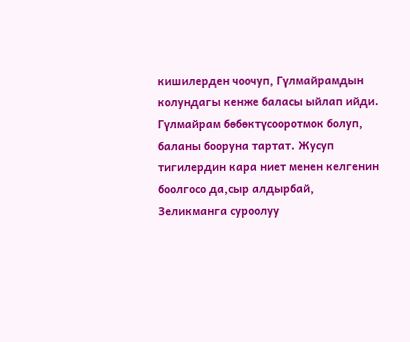кишилерден чоочуп, Гүлмайрамдын колундагы кенже баласы ыйлап ийди. Гүлмайрам бөбөктүсооротмок болуп, баланы бооруна тартат. Жусуп тигилердин кара ниет менен келгенин боолгосо да,сыр алдырбай, Зеликманга суроолуу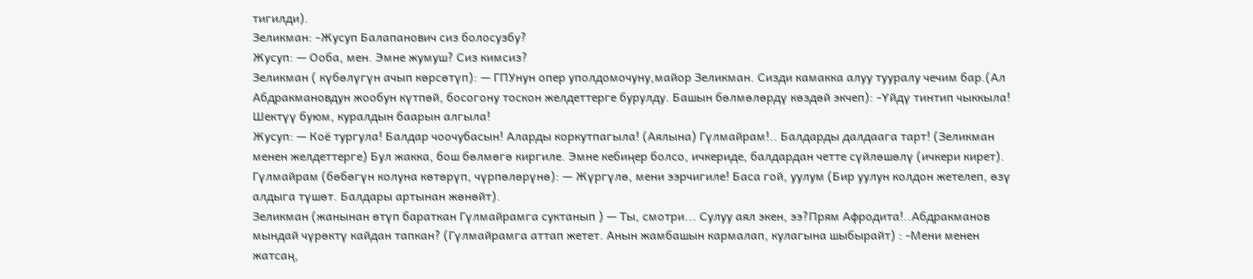тигилди).
Зеликман: -Жусуп Балапанович сиз болосузбу?
Жусуп: — Ооба, мен. Эмне жумуш? Сиз кимсиз?
Зеликман ( күбөлүгүн ачып көрсөтүп): — ГПУнун опер уполдомочуну,майор Зеликман. Сизди камакка алуу тууралу чечим бар.(Ал Абдракмановдун жообун күтпөй, босогону тоскон желдеттерге бурулду. Башын бөлмөлөрдү көздөй экчеп): -Үйдү тинтип чыккыла! Шектүү буюм, куралдын баарын алгыла!
Жусуп: — Коё тургула! Балдар чоочубасын! Аларды коркутпагыла! (Аялына) Гүлмайрам!.. Балдарды далдаага тарт! (Зеликман менен желдеттерге) Бул жакка, бош бөлмөгө киргиле. Эмне кебиңер болсо, ичкериде, балдардан четте сүйлөшөлү (ичкери кирет).
Гүлмайрам (бөбөгүн колуна көтөрүп, чүрпөлөрүнө): — Жүргүлө, мени ээрчигиле! Баса гой, уулум (Бир уулун колдон жетелеп, өзү алдыга түшөт. Балдары артынан жөнөйт).
Зеликман (жанынан өтүп бараткан Гүлмайрамга суктанып ) — Ты, смотри... Сулуу аял экен, ээ?Прям Афродита!..Абдракманов мындай чүрөктү кайдан тапкан? (Гүлмайрамга аттап жетет. Анын жамбашын кармалап, кулагына шыбырайт) : -Мени менен жатсаң,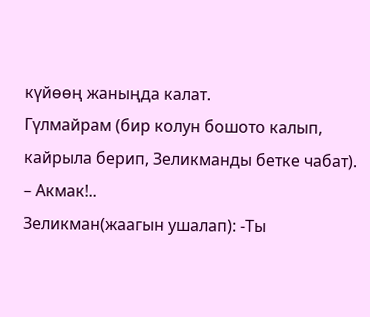күйөөң жаныңда калат.
Гүлмайрам (бир колун бошото калып, кайрыла берип, Зеликманды бетке чабат). – Акмак!..
Зеликман(жаагын ушалап): -Ты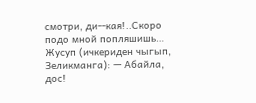смотри, ди--кая!..Скоро подо мной попляшишь…
Жусуп (ичкериден чыгып, Зеликманга): — Абайла, дос!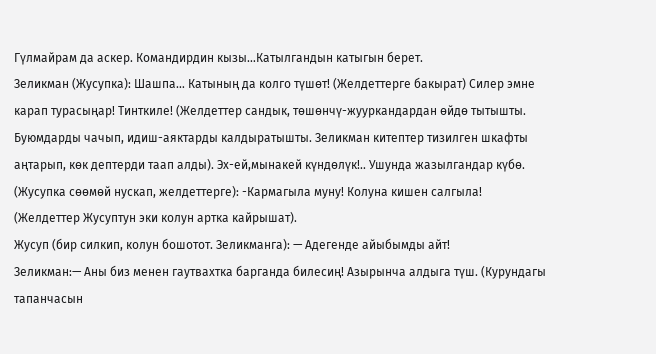Гүлмайрам да аскер. Командирдин кызы…Катылгандын катыгын берет.
Зеликман (Жусупка): Шашпа… Катының да колго түшөт! (Желдеттерге бакырат) Силер эмне карап турасыңар! Тинткиле! (Желдеттер сандык, төшөнчү-жууркандардан өйдө тытышты. Буюмдарды чачып, идиш-аяктарды калдыратышты. Зеликман китептер тизилген шкафты аңтарып, көк дептерди таап алды). Эх-ей,мынакей күндөлүк!.. Ушунда жазылгандар күбө. (Жусупка сөөмөй нускап, желдеттерге): -Кармагыла муну! Колуна кишен салгыла! (Желдеттер Жусуптун эки колун артка кайрышат).
Жусуп (бир силкип, колун бошотот. Зеликманга): — Адегенде айыбымды айт!
Зеликман:— Аны биз менен гаутвахтка барганда билесиң! Азырынча алдыга түш. (Курундагы тапанчасын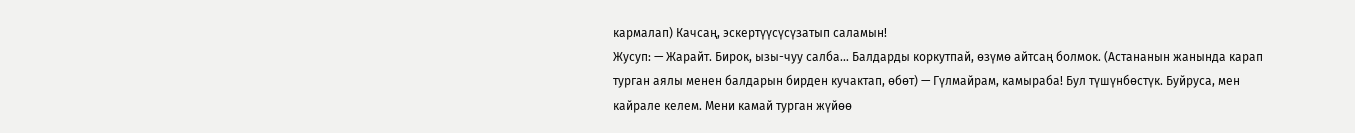кармалап) Качсаң, эскертүүсүсүзатып саламын!
Жусуп: — Жарайт. Бирок, ызы-чуу салба… Балдарды коркутпай, өзүмө айтсаң болмок. (Астананын жанында карап турган аялы менен балдарын бирден кучактап, өбөт) — Гүлмайрам, камыраба! Бул түшүнбөстүк. Буйруса, мен кайрале келем. Мени камай турган жүйөө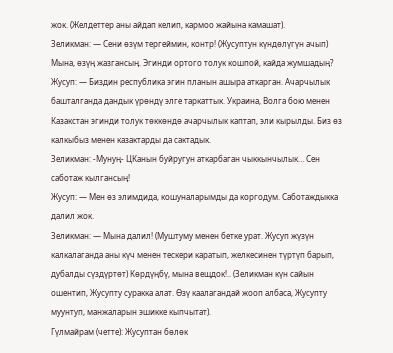жок. (Желдеттер аны айдап келип, кармоо жайына камашат).
Зеликман: — Сени өзүм тергеймин, контр! (Жусуптун күндөлүгүн ачып) Мына, өзүң жазгансың. Эгинди ортого толук кошпой, кайда жумшадың?
Жусуп: — Биздин республика эгин планын ашыра аткарган. Ачарчылык башталганда дандык үрөндү элге таркаттык. Украина, Волга бою менен Казакстан эгинди толук төккөндө ачарчылык каптап, эли кырылды. Биз өз калкыбыз менен казактарды да сактадык.
Зеликман: -Мунуң- ЦКанын буйругун аткарбаган чыккынчылык… Сен саботаж кылгансың!
Жусуп: — Мен өз элимдида, кошуналарымды да коргодум. Саботаждыкка далил жок.
Зеликман: — Мына далил! (Муштуму менен бетке урат. Жусуп жүзүн калкалаганда аны күч менен тескери каратып, желкесинен түртүп барып, дубалды сүздүртөт) Көрдүңбү, мына вещдок!.. (Зеликман күн сайын ошентип, Жусупту суракка алат. Өзү каалагандай жооп албаса, Жусупту муунтуп, манжаларын эшикке кыпчытат).
Гүлмайрам (четте): Жусуптан бөлөк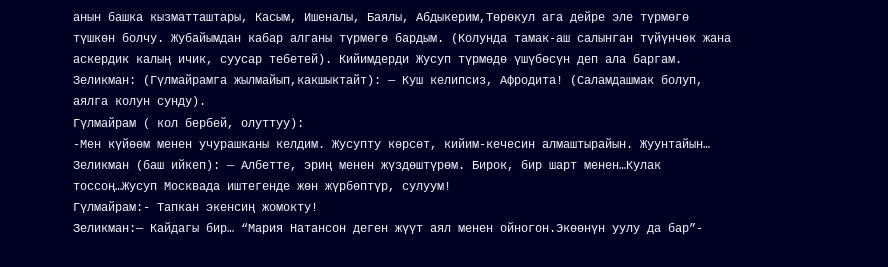анын башка кызматташтары, Касым, Ишеналы, Баялы, Абдыкерим,Төрөкул ага дейре эле түрмөгө түшкөн болчу. Жубайымдан кабар алганы түрмөгө бардым. (Колунда тамак-аш салынган түйүнчөк жана аскердик калың ичик, суусар тебетей). Кийимдерди Жусуп түрмөдө үшүбөсүн деп ала баргам.
Зеликман: (Гүлмайрамга жылмайып,какшыктайт): — Куш келипсиз, Афродита! (Саламдашмак болуп, аялга колун сунду).
Гүлмайрам ( кол бербей, олуттуу):
-Мен күйөөм менен учурашканы келдим. Жусупту көрсөт, кийим-кечесин алмаштырайын. Жуунтайын…
Зеликман (баш ийкеп): — Албетте, эриң менен жүздөштүрөм. Бирок, бир шарт менен…Кулак тоссоң…Жусуп Москвада иштегенде жөн жүрбөптүр, сулуум!
Гүлмайрам:- Тапкан экенсиң жомокту!
Зеликман:— Кайдагы бир… “Мария Натансон деген жүүт аял менен ойногон.Экөөнүн уулу да бар”-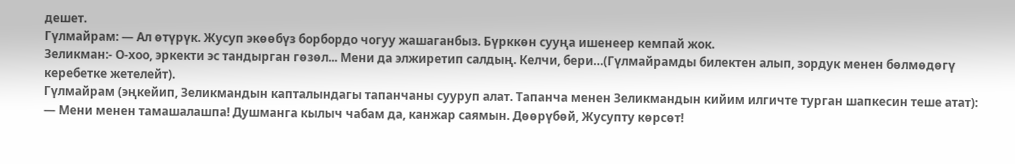дешет.
Гүлмайрам: — Ал өтүрүк. Жусуп экөөбүз борбордо чогуу жашаганбыз. Бүрккөн сууңа ишенеер кемпай жок.
Зеликман:- О-хоо, эркекти эс тандырган гөзөл... Мени да элжиретип салдың. Келчи, бери…(Гүлмайрамды билектен алып, зордук менен бөлмөдөгү керебетке жетелейт).
Гүлмайрам (эңкейип, Зеликмандын капталындагы тапанчаны сууруп алат. Тапанча менен Зеликмандын кийим илгичте турган шапкесин теше атат): — Мени менен тамашалашпа! Душманга кылыч чабам да, канжар саямын. Дөөрүбөй, Жусупту көрсөт!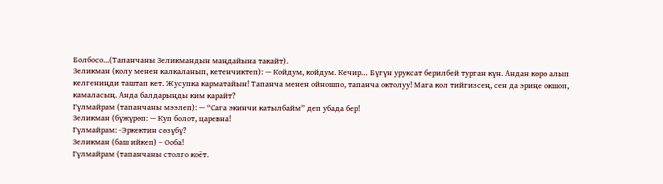Болбосо...(Тапанчаны Зеликмандын маңдайына такайт).
Зеликман (колу менен калкаланып, кетенчиктеп): — Койдум, койдум. Кечир… Бүгүн уруксат берилбей турган күн. Андан көрө алып келгениңди таштап кет. Жусупка карматайын! Тапанча менен ойношпо, тапанча октолуу! Мага кол тийгизсең, сен да эриңе окшоп, камаласың. Анда балдарыңды ким карайт?
Гүлмайрам (тапанчаны мээлеп): — “Сага экинчи катылбайм” деп убада бер!
Зеликман (бүжүрөп: — Куп болот, царевна!
Гүлмайрам: -Эркектин сөзүбү?
Зеликман (баш ийкеп) – Ооба!
Гүлмайрам (тапанчаны столго коёт.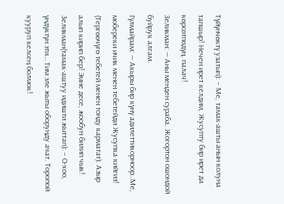Түйүнчөктү узатып): – Ме, тамак-ашты анын колуна тапшыр! Нечен ирет келдим, Жусупту бир ирет да көрсөтпөдүң, палач!
Зеликман: — Аны менден сураба. Жогортон ошондой буйрук алгам.
Гүлмайрам: — Акыры бир күнү адилеттикорноор..Ме, мобереки ичик менен тебетейди Жусупка кийгиз! (Тергөөчүгө тебетей менен тонду карматат). Азыр алып кирип бер! Эмне десе, жообун билип чык!
Зеликман(тамак-аштуу идишти жыттап): – О-хоо, үндүктүн эти… Тим эле жыты оборуңду ачат. Торопой кууруп келсең болмок!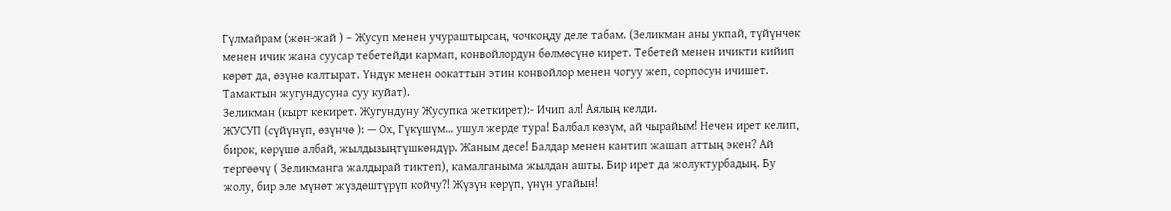Гүлмайрам (жөн-жай ) – Жусуп менен учураштырсаң, чочкоңду деле табам. (Зеликман аны укпай, түйүнчөк менен ичик жана суусар тебетейди кармап, конвойлордун бөлмөсүнө кирет. Тебетей менен ичикти кийип көрөт да, өзүнө калтырат. Үндүк менен оокаттын этин конвойлор менен чогуу жеп, сорпосун ичишет. Тамактын жугундусуна суу куйат).
Зеликман (кырт кекирет. Жугундуну Жусупка жеткирет):- Ичип ал! Аялың келди.
ЖУСУП (сүйүнүп, өзүнчө ): — Ох, Гүкүшүм… ушул жерде тура! Балбал көзүм, ай чырайым! Нечен ирет келип, бирок, көрүшө албай, жылдызыңтүшкөндүр. Жаным десе! Балдар менен кантип жашап аттың экен? Ай тергөөчү ( Зеликманга жалдырай тиктеп), камалганыма жылдан ашты. Бир ирет да жолуктурбадың. Бу жолу, бир эле мүнөт жүздөштүрүп койчу?! Жүзүн көрүп, үнүн угайын!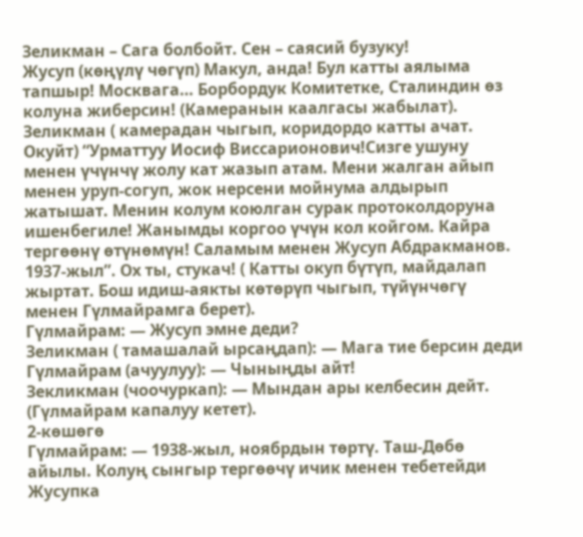Зеликман – Сага болбойт. Сен – саясий бузуку!
Жусуп (көңүлү чөгүп) Макул, анда! Бул катты аялыма тапшыр! Москвага… Борбордук Комитетке, Сталиндин өз колуна жиберсин! (Камеранын каалгасы жабылат).
Зеликман ( камерадан чыгып, коридордо катты ачат. Окуйт) “Урматтуу Иосиф Виссарионович!Сизге ушуну менен үчүнчү жолу кат жазып атам. Мени жалган айып менен уруп-согуп, жок нерсени мойнума алдырып жатышат. Менин колум коюлган сурак протоколдоруна ишенбегиле! Жанымды коргоо үчүн кол койгом. Кайра тергөөнү өтүнөмүн! Саламым менен Жусуп Абдракманов. 1937-жыл”. Ох ты, стукач! ( Катты окуп бүтүп, майдалап жыртат. Бош идиш-аякты көтөрүп чыгып, түйүнчөгү менен Гүлмайрамга берет).
Гүлмайрам: — Жусуп эмне деди?
Зеликман ( тамашалай ырсаңдап): — Мага тие берсин деди
Гүлмайрам (ачуулуу): — Чыныңды айт!
Зекликман (чоочуркап): — Мындан ары келбесин дейт.
(Гүлмайрам капалуу кетет).
2-көшөгө
Гүлмайрам: — 1938-жыл, ноябрдын төртү. Таш-Дөбө айылы. Колуң сынгыр тергөөчү ичик менен тебетейди Жусупка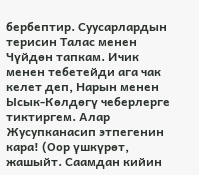бербептир. Суусарлардын терисин Талас менен Чүйдөн тапкам. Ичик менен тебетейди ага чак келет деп, Нарын менен Ысык-Көлдөгү чеберлерге тиктиргем. Алар Жусупканасип этпегенин кара! (Оор үшкүрөт, жашыйт. Саамдан кийин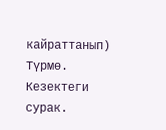кайраттанып) Түрмө. Кезектеги сурак.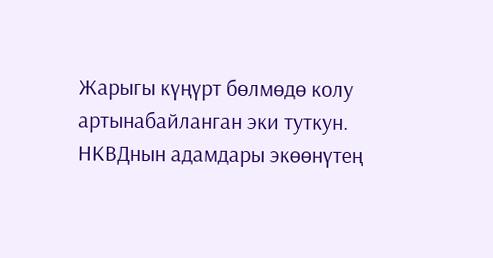Жарыгы күңүрт бөлмөдө колу артынабайланган эки туткун. НКВДнын адамдары экөөнүтең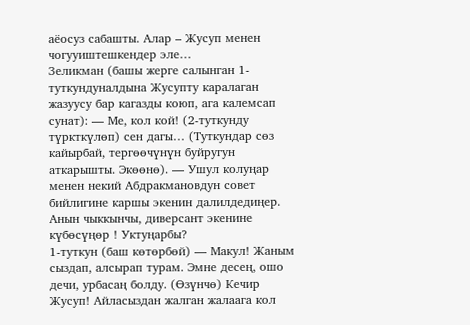аёосуз сабашты. Алар – Жусуп менен чогууиштешкендер эле…
Зеликман (башы жерге салынган 1-туткундуналдына Жусупту каралаган жазуусу бар кагазды коюп, ага калемсап сунат): — Ме, кол кой! (2-туткунду түркткүлөп) сен дагы… (Туткундар сөз кайырбай, тергөөчүнүн буйругун аткарышты. Экөөнө). — Ушул колуңар менен некий Абдракмановдун совет бийлигине каршы экенин далилдедиңер. Анын чыккынчы, диверсант экенине күбөсүңөр ! Уктуңарбы?
1-туткун (баш көтөрбөй) — Макул! Жаным сыздап, алсырап турам. Эмне десең, ошо дечи, урбасаң болду. (Өзүнчө) Кечир Жусуп! Айласыздан жалган жалаага кол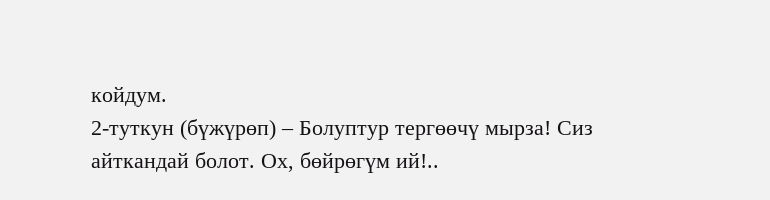койдум.
2-туткун (бүжүрөп) – Болуптур тергөөчү мырза! Сиз айткандай болот. Ох, бөйрөгүм ий!..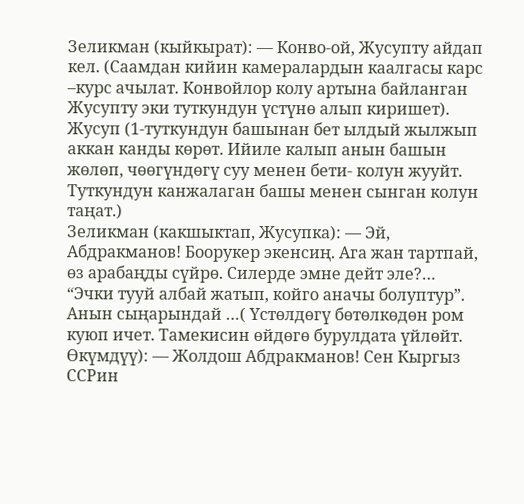Зеликман (кыйкырат): — Конво-ой, Жусупту айдап кел. (Саамдан кийин камералардын каалгасы карс –курс ачылат. Конвойлор колу артына байланган Жусупту эки туткундун үстүнө алып киришет).
Жусуп (1-туткундун башынан бет ылдый жылжып аккан канды көрөт. Ийиле калып анын башын жөлөп, чөөгүндөгү суу менен бети- колун жууйт. Туткундун канжалаган башы менен сынган колун таңат.)
Зеликман (какшыктап, Жусупка): — Эй, Абдракманов! Боорукер экенсиң. Ага жан тартпай, өз арабаңды сүйрө. Силерде эмне дейт эле?… “Эчки тууй албай жатып, койго аначы болуптур”. Анын сыңарындай …( Үстөлдөгү бөтөлкөдөн ром куюп ичет. Тамекисин өйдөгө бурулдата үйлөйт. Өкүмдүү): — Жолдош Абдракманов! Сен Кыргыз ССРин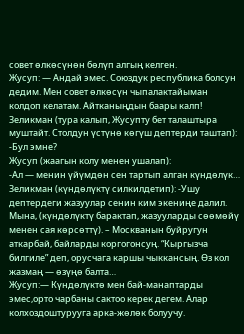совет өлкөсүнөн бөлүп алгың келген.
Жусуп: — Андай эмес. Союздук республика болсун дедим. Мен совет өлкөсүн чыпалактайыман колдоп келатам. Айтканыңдын баары калп!
Зеликман (тура калып, Жусупту бет талаштыра муштайт. Столдун үстүнө көгүш дептерди таштап): -Бул эмне?
Жусуп (жаагын колу менен ушалап):
-Ал — менин үйүмдөн сен тартып алган күндөлүк…
Зеликман (күндөлүктү силкилдетип): -Ушу дептердеги жазуулар сенин ким экениңе далил. Мына, (күндөлүктү барактап, жазууларды сөөмөйү менен сая көрсөттү). – Москванын буйругун аткарбай, байларды коргогонсуң. “Кыргызча билгиле” деп, орусчага каршы чыккансың. Өз кол жазмаң — өзүңө балта…
Жусуп:— Күндөлүктө мен бай-манаптарды эмес,орто чарбаны сактоо керек дегем. Алар колхоздоштурууга арка-жөлөк болуучу.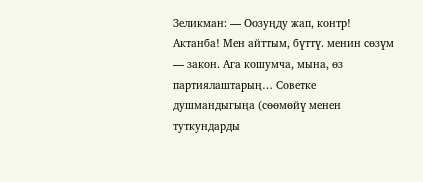Зеликман: — Оозуңду жап, контр! Актанба! Мен айттым, бүттү. менин сөзүм — закон. Ага кошумча, мына, өз партиялаштарың… Советке душмандыгыңа (сөөмөйү менен туткундарды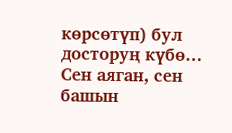көрсөтүп) бул досторуң күбө… Сен аяган, сен башын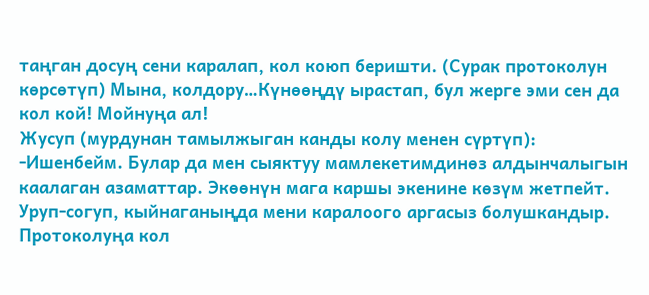таңган досуң сени каралап, кол коюп беришти. (Сурак протоколун көрсөтүп) Мына, колдору…Күнөөңдү ырастап, бул жерге эми сен да кол кой! Мойнуңа ал!
Жусуп (мурдунан тамылжыган канды колу менен сүртүп):
-Ишенбейм. Булар да мен сыяктуу мамлекетимдинөз алдынчалыгын каалаган азаматтар. Экөөнүн мага каршы экенине көзүм жетпейт. Уруп-согуп, кыйнаганыңда мени каралоого аргасыз болушкандыр. Протоколуңа кол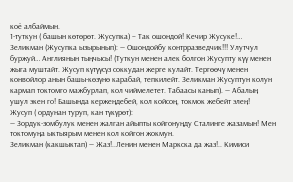коё албаймын.
1-туткун ( башын көтөрөт. Жусупка) – Так ошондой! Кечир Жусуке!…
Зеликман (Жусупка ызырынып): — Ошондойбу контрразведчик!!! Улутчул буржуй… Англиянын тыңчысы! (Туткун менен алек болгон Жусупту күү менен жыга муштайт. Жусуп күтүүсүз соккудан жерге кулайт. Тергөөчү менен конвойлор анын башы-көзүнө карабай, тепкилейт. Зеликман Жусуптун колун кармап токтомго мажбурлап, кол чиймелетет. Табаасы канып). — Абалың ушул экен го! Башында кержеңдебей, кол койсоң, токмок жебейт элең!
Жусуп ( ордунан туруп, кан түкүрөт):
— Зордук-зомбулук менен жалган айыпты койгонуңду Сталинге жазамын! Мен токтомуңа ыктыярым менен кол койгон жокмун.
Зеликман (какшыктап) — Жаз!..Ленин менен Маркска да жаз!.. Кимиси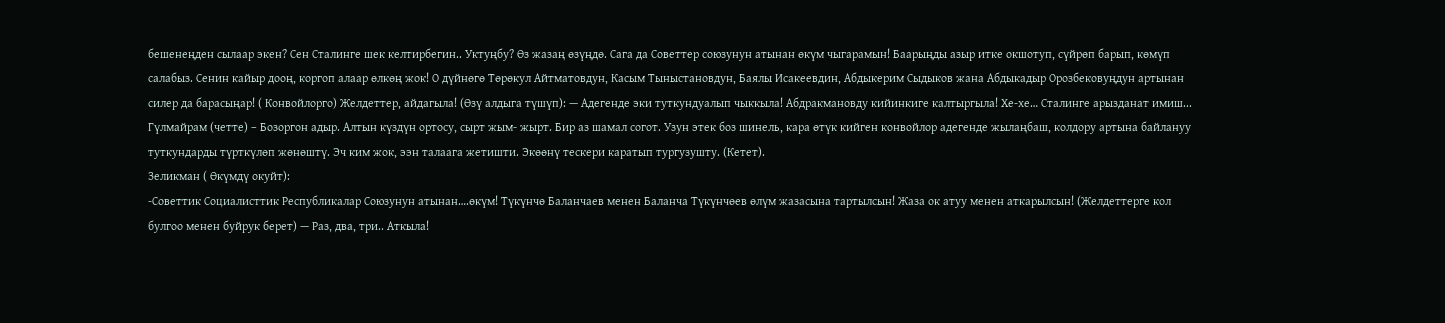бешенеңден сылаар экен? Сен Сталинге шек келтирбегин.. Уктуңбу? Өз жазаң өзүңдө. Сага да Советтер союзунун атынан өкүм чыгарамын! Баарыңды азыр итке окшотуп, сүйрөп барып, көмүп салабыз. Сенин кайыр дооң, коргоп алаар өлкөң жок! О дүйнөгө Төрөкул Айтматовдун, Касым Тыныстановдун, Баялы Исакеевдин, Абдыкерим Сыдыков жана Абдыкадыр Орозбековуңдун артынан силер да барасыңар! ( Конвойлорго) Желдеттер, айдагыла! (Өзү алдыга түшүп): — Адегенде эки туткундуалып чыккыла! Абдракмановду кийинкиге калтыргыла! Хе-хе… Сталинге арызданат имиш...
Гүлмайрам (четте) – Бозоргон адыр. Алтын күздүн ортосу, сырт жым- жырт. Бир аз шамал согот. Узун этек боз шинель, кара өтүк кийген конвойлор адегенде жылаңбаш, колдору артына байлануу туткундарды түрткүлөп жөнөштү. Эч ким жок, ээн талаага жетишти. Экөөнү тескери каратып тургузушту. (Кетет).
Зеликман ( Өкүмдү окуйт):
-Советтик Социалисттик Республикалар Союзунун атынан….өкүм! Түкүнчө Баланчаев менен Баланча Түкүнчөев өлүм жазасына тартылсын! Жаза ок атуу менен аткарылсын! (Желдеттерге кол булгоо менен буйрук берет) — Раз, два, три.. Аткыла!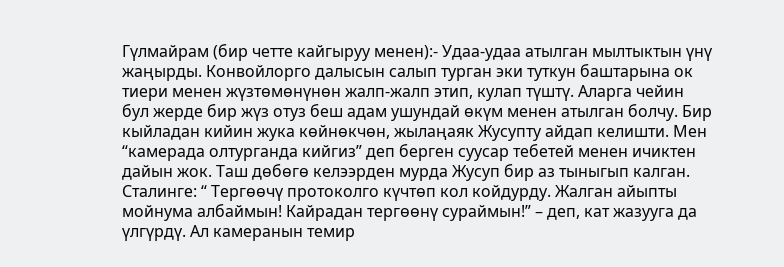Гүлмайрам (бир четте кайгыруу менен):- Удаа-удаа атылган мылтыктын үнү жаңырды. Конвойлорго далысын салып турган эки туткун баштарына ок тиери менен жүзтөмөнүнөн жалп-жалп этип, кулап түштү. Аларга чейин бул жерде бир жүз отуз беш адам ушундай өкүм менен атылган болчу. Бир кыйладан кийин жука көйнөкчөн, жылаңаяк Жусупту айдап келишти. Мен “камерада олтурганда кийгиз” деп берген суусар тебетей менен ичиктен дайын жок. Таш дөбөгө келээрден мурда Жусуп бир аз тыныгып калган. Сталинге: “ Тергөөчү протоколго күчтөп кол койдурду. Жалган айыпты мойнума албаймын! Кайрадан тергөөнү сураймын!” – деп, кат жазууга да үлгүрдү. Ал камеранын темир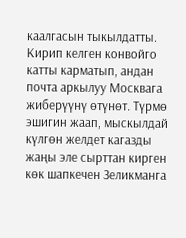каалгасын тыкылдатты. Кирип келген конвойго катты карматып, андан почта аркылуу Москвага жиберүүнү өтүнөт. Түрмө эшигин жаап, мыскылдай күлгөн желдет кагазды жаңы эле сырттан кирген көк шапкечен Зеликманга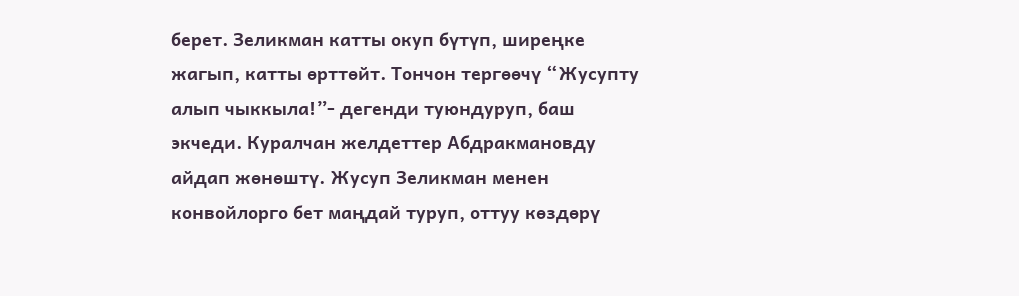берет. Зеликман катты окуп бүтүп, ширеңке жагып, катты өрттөйт. Тончон тергөөчү “Жусупту алып чыккыла!”- дегенди туюндуруп, баш экчеди. Куралчан желдеттер Абдракмановду айдап жөнөштү. Жусуп Зеликман менен конвойлорго бет маңдай туруп, оттуу көздөрү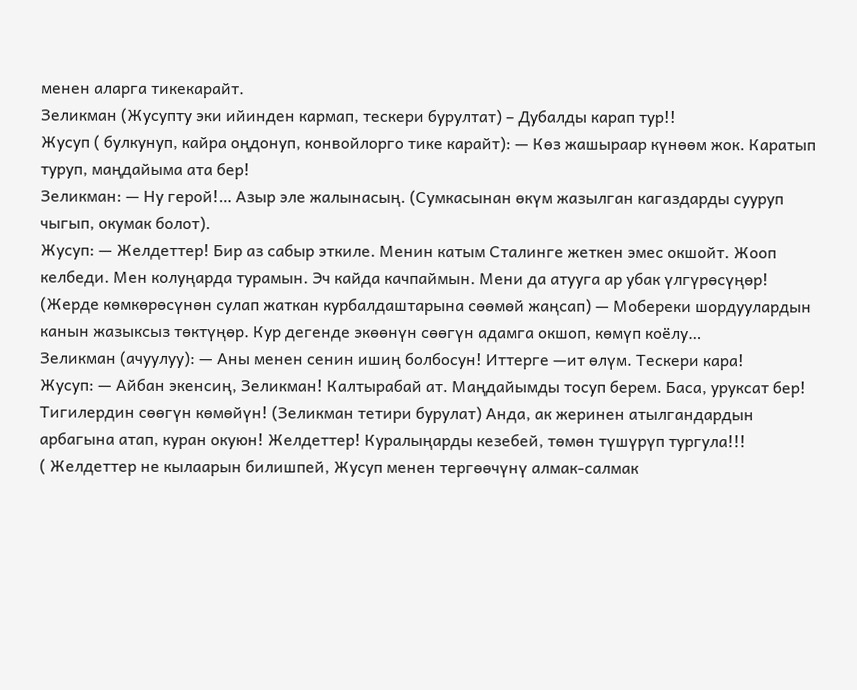менен аларга тикекарайт.
Зеликман (Жусупту эки ийинден кармап, тескери бурултат) – Дубалды карап тур!!
Жусуп ( булкунуп, кайра оңдонуп, конвойлорго тике карайт): — Көз жашыраар күнөөм жок. Каратып туруп, маңдайыма ата бер!
Зеликман: — Ну герой!… Азыр эле жалынасың. (Сумкасынан өкүм жазылган кагаздарды сууруп чыгып, окумак болот).
Жусуп: — Желдеттер! Бир аз сабыр эткиле. Менин катым Сталинге жеткен эмес окшойт. Жооп келбеди. Мен колуңарда турамын. Эч кайда качпаймын. Мени да атууга ар убак үлгүрөсүңөр! (Жерде көмкөрөсүнөн сулап жаткан курбалдаштарына сөөмөй жаңсап) — Мобереки шордуулардын канын жазыксыз төктүңөр. Кур дегенде экөөнүн сөөгүн адамга окшоп, көмүп коёлу…
Зеликман (ачуулуу): — Аны менен сенин ишиң болбосун! Иттерге —ит өлүм. Тескери кара!
Жусуп: — Айбан экенсиң, Зеликман! Калтырабай ат. Маңдайымды тосуп берем. Баса, уруксат бер! Тигилердин сөөгүн көмөйүн! (Зеликман тетири бурулат) Анда, ак жеринен атылгандардын арбагына атап, куран окуюн! Желдеттер! Куралыңарды кезебей, төмөн түшүрүп тургула!!!
( Желдеттер не кылаарын билишпей, Жусуп менен тергөөчүнү алмак-салмак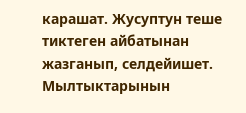карашат. Жусуптун теше тиктеген айбатынан жазганып, селдейишет. Мылтыктарынын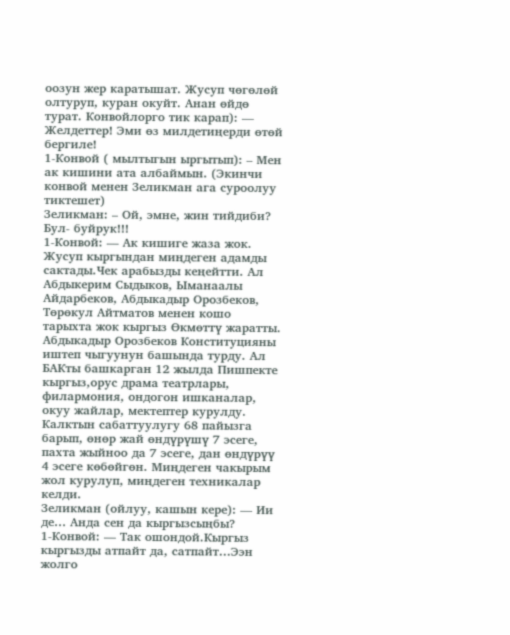оозун жер каратышат. Жусуп чөгөлөй олтуруп, куран окуйт. Анан өйдө турат. Конвойлорго тик карап): — Желдеттер! Эми өз милдетиңерди өтөй бергиле!
1-Конвой ( мылтыгын ыргытып): – Мен ак кишини ата албаймын. (Экинчи конвой менен Зеликман ага суроолуу тиктешет)
Зеликман: – Ой, эмне, жин тийдиби? Бул- буйрук!!!
1-Конвой: — Ак кишиге жаза жок. Жусуп кыргындан миңдеген адамды сактады.Чек арабызды кеңейтти. Ал Абдыкерим Сыдыков, Ыманаалы Айдарбеков, Абдыкадыр Орозбеков, Төрөкул Айтматов менен кошо тарыхта жок кыргыз Өкмөттү жаратты. Абдыкадыр Орозбеков Конституцияны иштеп чыгуунун башында турду. Ал БАКты башкарган 12 жылда Пишпекте кыргыз,орус драма театрлары, филармония, ондогон ишканалар, окуу жайлар, мектептер курулду. Калктын сабаттуулугу 68 пайызга барып, өнөр жай өндүрүшү 7 эсеге, пахта жыйноо да 7 эсеге, дан өндүрүү 4 эсеге көбөйгөн. Миңдеген чакырым жол курулуп, миңдеген техникалар келди.
Зеликман (ойлуу, кашын кере): — Ии де… Анда сен да кыргызсыңбы?
1-Конвой: — Так ошондой.Кыргыз кыргызды атпайт да, сатпайт…Ээн жолго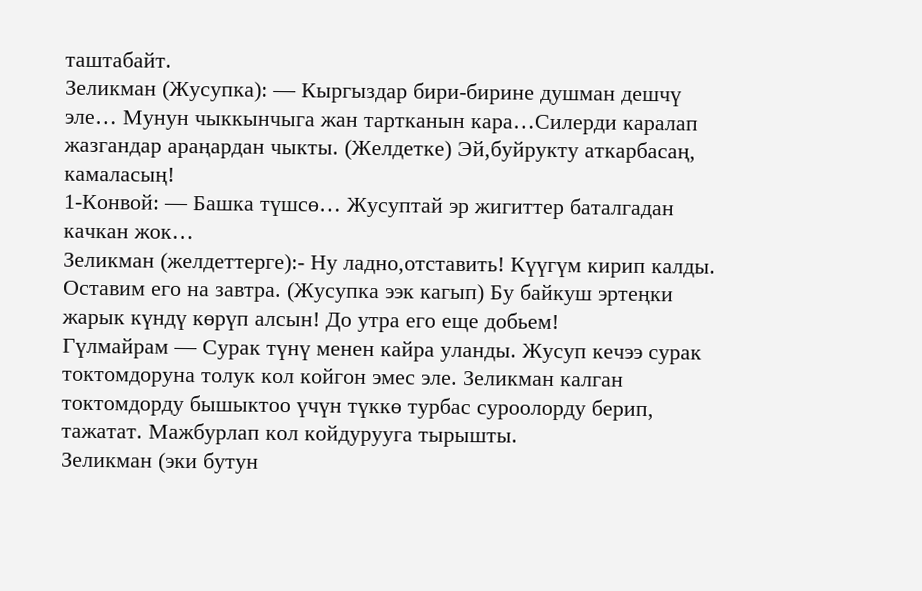таштабайт.
Зеликман (Жусупка): — Кыргыздар бири-бирине душман дешчү эле… Мунун чыккынчыга жан тартканын кара…Силерди каралап жазгандар араңардан чыкты. (Желдетке) Эй,буйрукту аткарбасаң, камаласың!
1-Конвой: — Башка түшсө… Жусуптай эр жигиттер баталгадан качкан жок…
Зеликман (желдеттерге):- Ну ладно,отставить! Күүгүм кирип калды. Оставим его на завтра. (Жусупка ээк кагып) Бу байкуш эртеңки жарык күндү көрүп алсын! До утра его еще добьем!
Гүлмайрам — Сурак түнү менен кайра уланды. Жусуп кечээ сурак токтомдоруна толук кол койгон эмес эле. Зеликман калган токтомдорду бышыктоо үчүн түккө турбас суроолорду берип, тажатат. Мажбурлап кол койдурууга тырышты.
Зеликман (эки бутун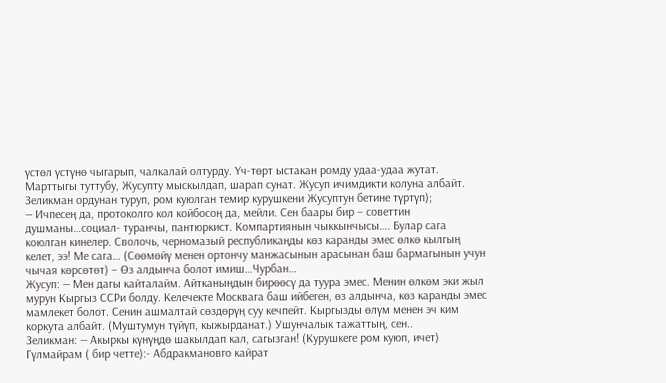үстөл үстүнө чыгарып, чалкалай олтурду. Үч-төрт ыстакан ромду удаа-удаа жутат. Марттыгы туттубу, Жусупту мыскылдап, шарап сунат. Жусуп ичимдикти колуна албайт. Зеликман ордунан туруп, ром куюлган темир курушкени Жусуптун бетине түртүп);
— Ичпесең да, протоколго кол койбосоң да, мейли. Сен баары бир – советтин душманы…социал- туранчы, пантюркист. Компартиянын чыккынчысы…. Булар сага коюлган кинелер. Сволочь, черномазый республикаңды көз каранды эмес өлкө кылгың келет, ээ! Ме сага… (Сөөмөйү менен ортончу манжасынын арасынан баш бармагынын учун чычая көрсөтөт) – Өз алдынча болот имиш…Чурбан…
Жусуп: — Мен дагы кайталайм. Айтканыңдын бирөөсү да туура эмес. Менин өлкөм эки жыл мурун Кыргыз ССРи болду. Келечекте Москвага баш ийбеген, өз алдынча, көз каранды эмес мамлекет болот. Сенин ашмалтай сөздөрүң суу кечпейт. Кыргызды өлүм менен эч ким коркута албайт. (Муштумун түйүп, кыжырданат.) Ушунчалык тажаттың, сен..
Зеликман: — Акыркы күнүңдө шакылдап кал, сагызган! (Курушкеге ром куюп, ичет)
Гүлмайрам ( бир четте):- Абдракмановго кайрат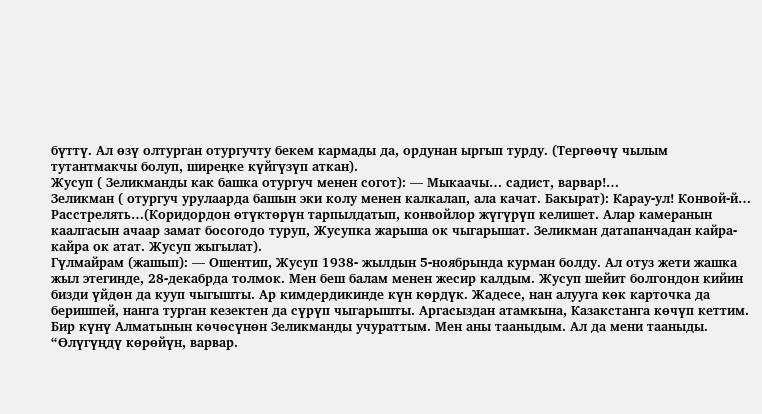бүттү. Ал өзү олтурган отургучту бекем кармады да, ордунан ыргып турду. (Тергөөчү чылым тутантмакчы болуп, ширеңке күйгүзүп аткан).
Жусуп ( Зеликманды как башка отургуч менен согот): — Мыкаачы… садист, варвар!…
Зеликман ( отургуч урулаарда башын эки колу менен калкалап, ала качат. Бакырат): Карау-ул! Конвой-й… Расстрелять…(Коридордон өтүктөрүн тарпылдатып, конвойлор жүгүрүп келишет. Алар камеранын каалгасын ачаар замат босогодо туруп, Жусупка жарыша ок чыгарышат. Зеликман датапанчадан кайра-кайра ок атат. Жусуп жыгылат).
Гүлмайрам (жашып): — Ошентип, Жусуп 1938- жылдын 5-ноябрында курман болду. Ал отуз жети жашка жыл этегинде, 28-декабрда толмок. Мен беш балам менен жесир калдым. Жусуп шейит болгондон кийин бизди үйдөн да кууп чыгышты. Ар кимдердикинде күн көрдүк. Жадесе, нан алууга көк карточка да беришпей, нанга турган кезектен да сүрүп чыгарышты. Аргасыздан атамкына, Казакстанга көчүп кеттим. Бир күнү Алматынын көчөсүнөн Зеликманды учураттым. Мен аны тааныдым. Ал да мени тааныды. “Өлүгүңдү көрөйүн, варвар.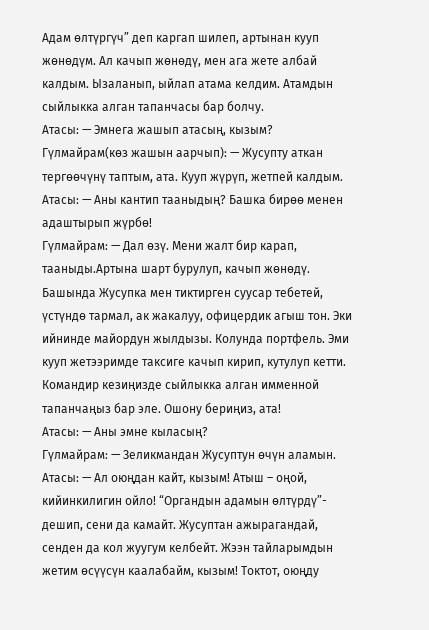Адам өлтүргүч” деп каргап шилеп, артынан кууп жөнөдүм. Ал качып жөнөдү, мен ага жете албай калдым. Ызаланып, ыйлап атама келдим. Атамдын сыйлыкка алган тапанчасы бар болчу.
Атасы: — Эмнега жашып атасың, кызым?
Гүлмайрам(көз жашын аарчып): — Жусупту аткан тергөөчүнү таптым, ата. Кууп жүрүп, жетпей калдым.
Атасы: — Аны кантип тааныдың? Башка бирөө менен адаштырып жүрбө!
Гүлмайрам: — Дал өзү. Мени жалт бир карап, тааныды.Артына шарт бурулуп, качып жөнөдү. Башында Жусупка мен тиктирген суусар тебетей, үстүндө тармал, ак жакалуу, офицердик агыш тон. Эки ийнинде майордун жылдызы. Колунда портфель. Эми кууп жетээримде таксиге качып кирип, кутулуп кетти. Командир кезиңизде сыйлыкка алган имменной тапанчаңыз бар эле. Ошону бериңиз, ата!
Атасы: — Аны эмне кыласың?
Гүлмайрам: — Зеликмандан Жусуптун өчүн аламын.
Атасы: — Ал оюңдан кайт, кызым! Атыш – оңой, кийинкилигин ойло! “Органдын адамын өлтүрдү”- дешип, сени да камайт. Жусуптан ажырагандай, сенден да кол жуугум келбейт. Жээн тайларымдын жетим өсүүсүн каалабайм, кызым! Токтот, оюңду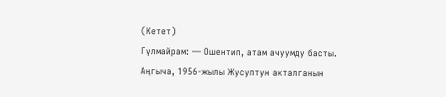(Кетет)
Гүлмайрам: — Ошентип, атам ачуумду басты. Аңгыча, 1956-жылы Жусуптун акталганын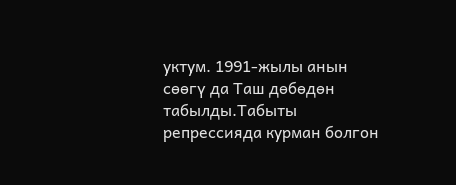уктум. 1991-жылы анын сөөгү да Таш дөбөдөн табылды.Табыты репрессияда курман болгон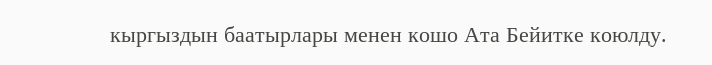кыргыздын баатырлары менен кошо Ата Бейитке коюлду.